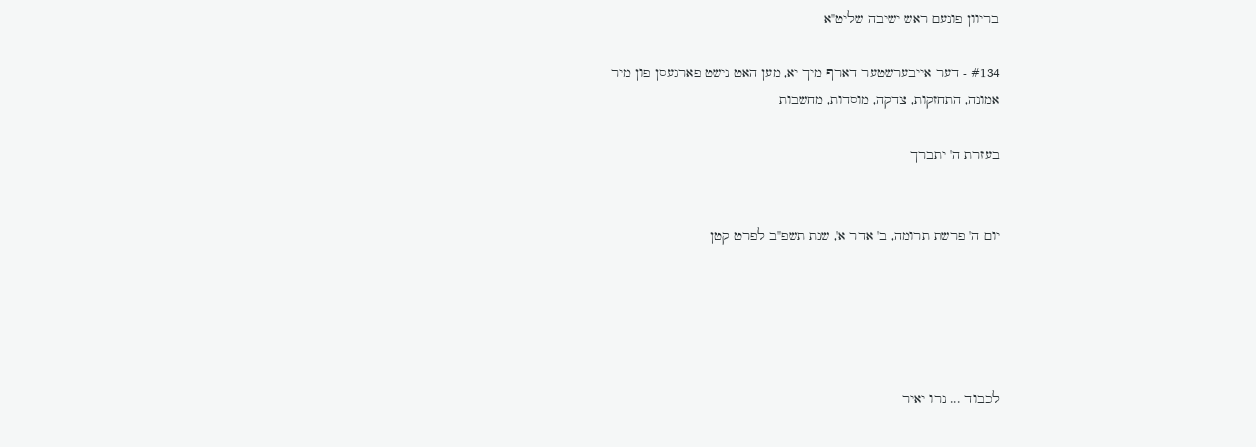בריוון פונעם ראש ישיבה שליט"א

#134 - דער אייבערשטער דארף מיך יא, מען האט נישט פארגעסן פון מיר
אמונה, התחזקות, צדקה, מוסדות, מחשבות

בעזרת ה' יתברך


יום ה' פרשת תרומה, ב' אדר א', שנת תשפ"ב לפרט קטן





לכבוד ... נרו יאיר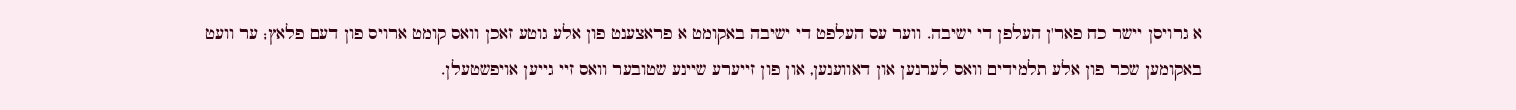א גרויסן יישר כח פאר'ן העלפן די ישיבה. ווער עס העלפט די ישיבה באקומט א פראצענט פון אלע גוטע זאכן וואס קומט ארויס פון דעם פלאץ; ער וועט באקומען שכר פון אלע תלמידים וואס לערנען און דאווענען, און פון זייערע שיינע שטובער וואס זיי גייען אויפשטעלן.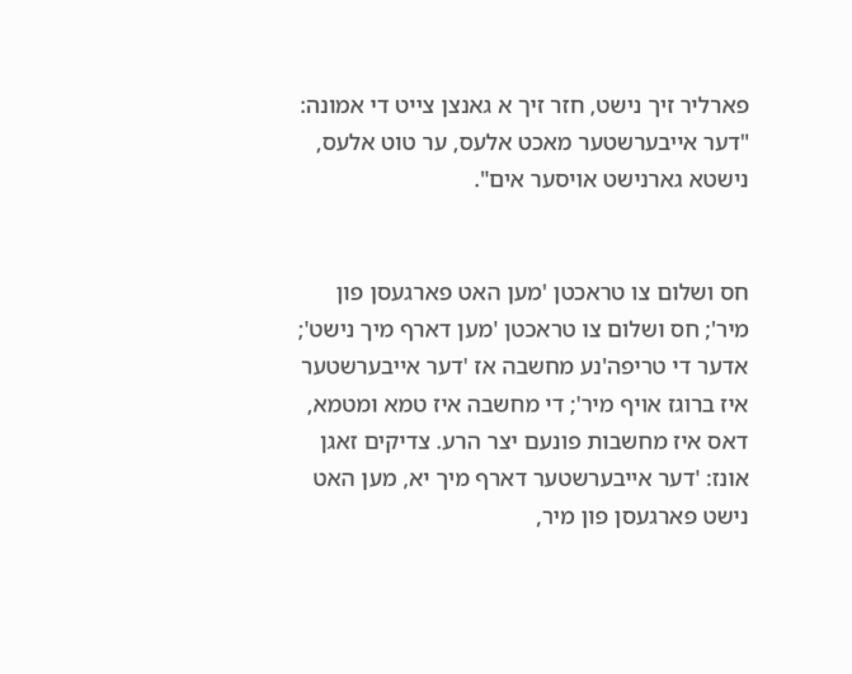פארליר זיך נישט, חזר זיך א גאנצן צייט די אמונה: "דער אייבערשטער מאכט אלעס, ער טוט אלעס, נישטא גארנישט אויסער אים".


חס ושלום צו טראכטן 'מען האט פארגעסן פון מיר'; חס ושלום צו טראכטן 'מען דארף מיך נישט'; אדער די טריפה'נע מחשבה אז 'דער אייבערשטער איז ברוגז אויף מיר'; די מחשבה איז טמא ומטמא, דאס איז מחשבות פונעם יצר הרע. צדיקים זאגן אונז: 'דער אייבערשטער דארף מיך יא, מען האט נישט פארגעסן פון מיר,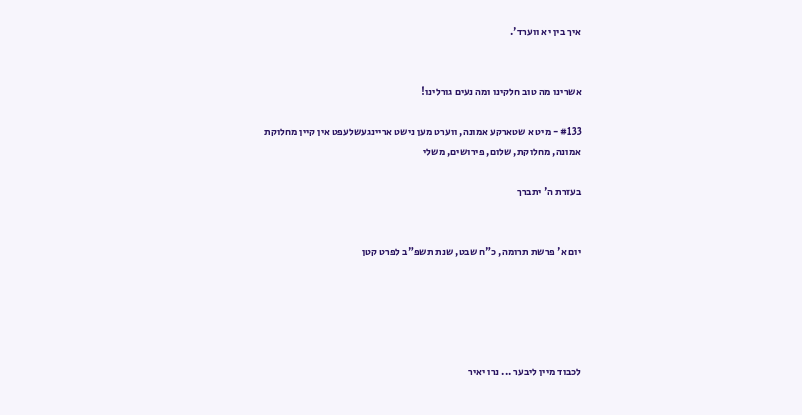איך בין יא ווערד'.


אשרינו מה טוב חלקינו ומה נעים גורלינו!

#133 - מיט א שטארקע אמונה, ווערט מען נישט אריינגעשלעפט אין קיין מחלוקת
אמונה, מחלוקת, שלום, פירושים, משלי

בעזרת ה' יתברך


יום א' פרשת תרומה, כ"ח שבט, שנת תשפ"ב לפרט קטן





לכבוד מיין ליבער ... נרו יאיר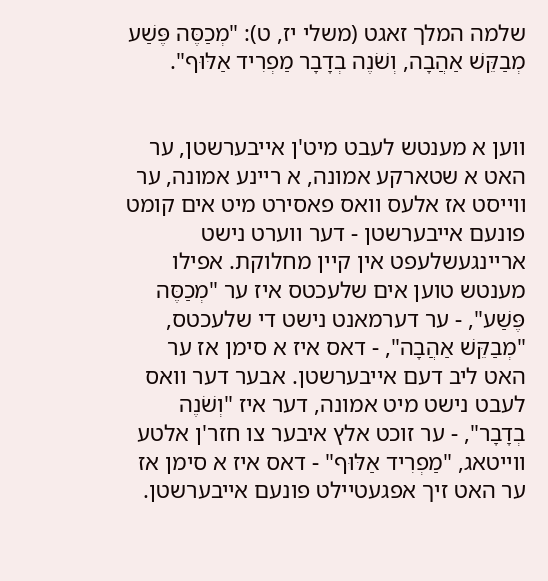שלמה המלך זאגט (משלי יז, ט): "מְכַסֶּה פֶּשַׁע מְבַקֵּשׁ אַהֲבָה, וְשֹׁנֶה בְדָבָר מַפְרִיד אַלּוּף".


ווען א מענטש לעבט מיט'ן אייבערשטן, ער האט א שטארקע אמונה, א ריינע אמונה, ער ווייסט אז אלעס וואס פאסירט מיט אים קומט פונעם אייבערשטן - דער ווערט נישט אריינגעשלעפט אין קיין מחלוקת. אפילו מענטש טוען אים שלעכטס איז ער "מְכַסֶּה פֶּשַׁע", - ער דערמאנט נישט די שלעכטס, "מְבַקֵּשׁ אַהֲבָה", - דאס איז א סימן אז ער האט ליב דעם אייבערשטן. אבער דער וואס לעבט נישט מיט אמונה, דער איז "וְשֹׁנֶה בְדָבָר", - ער זוכט אלץ איבער צו חזר'ן אלטע ווייטאג, "מַפְרִיד אַלּוּף" - דאס איז א סימן אז ער האט זיך אפגעטיילט פונעם אייבערשטן.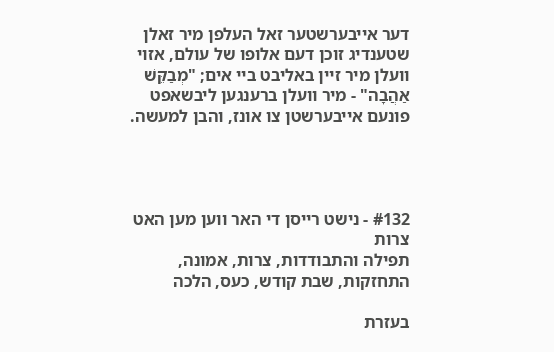דער אייבערשטער זאל העלפן מיר זאלן שטענדיג זוכן דעם אלופו של עולם, אזוי וועלן מיר זיין באליבט ביי אים; "מְבַקֵּשׁ אַהֲבָה" - מיר וועלן ברענגען ליבשאפט פונעם אייבערשטן צו אונז, והבן למעשה.




#132 - נישט רייסן די האר ווען מען האט צרות
תפילה והתבודדות, צרות, אמונה, התחזקות, שבת קודש, כעס, הלכה

בעזרת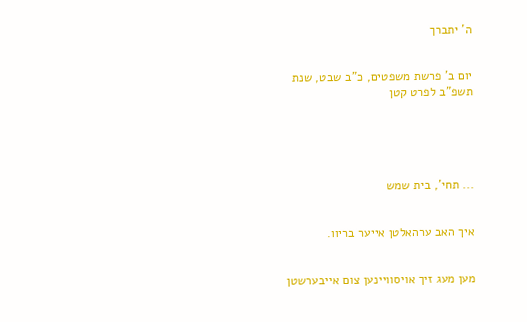ה' יתברך


יום ב' פרשת משפטים, כ"ב שבט, שנת תשפ"ב לפרט קטן





... תחי', בית שמש


איך האב ערהאלטן אייער בריוו.


מען מעג זיך אויסוויינען צום אייבערשטן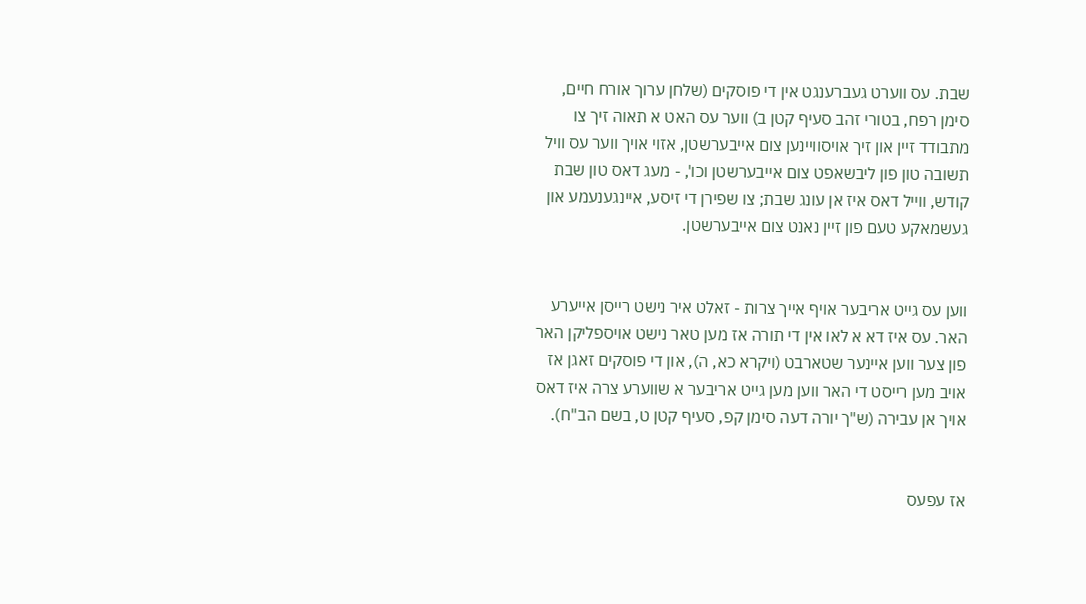שבת. עס ווערט געברענגט אין די פוסקים (שלחן ערוך אורח חיים, סימן רפח, בטורי זהב סעיף קטן ב) ווער עס האט א תאוה זיך צו מתבודד זיין און זיך אויסוויינען צום אייבערשטן, אזוי אויך ווער עס וויל תשובה טון פון ליבשאפט צום אייבערשטן וכו', - מעג דאס טון שבת קודש, ווייל דאס איז אן עונג שבת; צו שפירן די זיסע, איינגענעמע און געשמאקע טעם פון זיין נאנט צום אייבערשטן.


ווען עס גייט אריבער אויף אייך צרות - זאלט איר נישט רייסן אייערע האר. עס איז דא א לאו אין די תורה אז מען טאר נישט אויספליקן האר פון צער ווען איינער שטארבט (ויקרא כא, ה), און די פוסקים זאגן אז אויב מען רייסט די האר ווען מען גייט אריבער א שווערע צרה איז דאס אויך אן עבירה (ש"ך יורה דעה סימן קפ, סעיף קטן ט, בשם הב"ח).


אז עפעס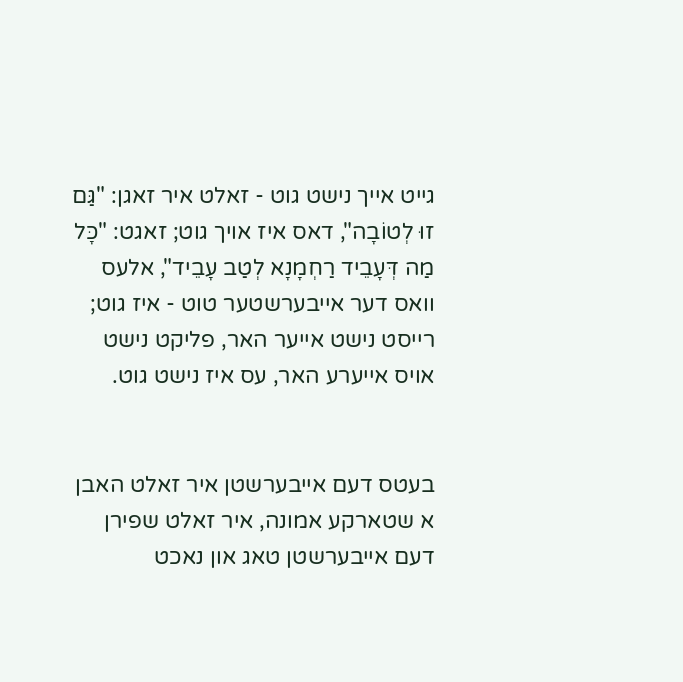גייט אייך נישט גוט - זאלט איר זאגן: "גַּם זוּ לְטוֹבָה", דאס איז אויך גוט; זאגט: "כָּל מַה דְּעָבֵיד רַחְמָנָא לְטַב עָבֵיד", אלעס וואס דער אייבערשטער טוט - איז גוט; רייסט נישט אייער האר, פליקט נישט אויס אייערע האר, עס איז נישט גוט.


בעטס דעם אייבערשטן איר זאלט האבן א שטארקע אמונה, איר זאלט שפירן דעם אייבערשטן טאג און נאכט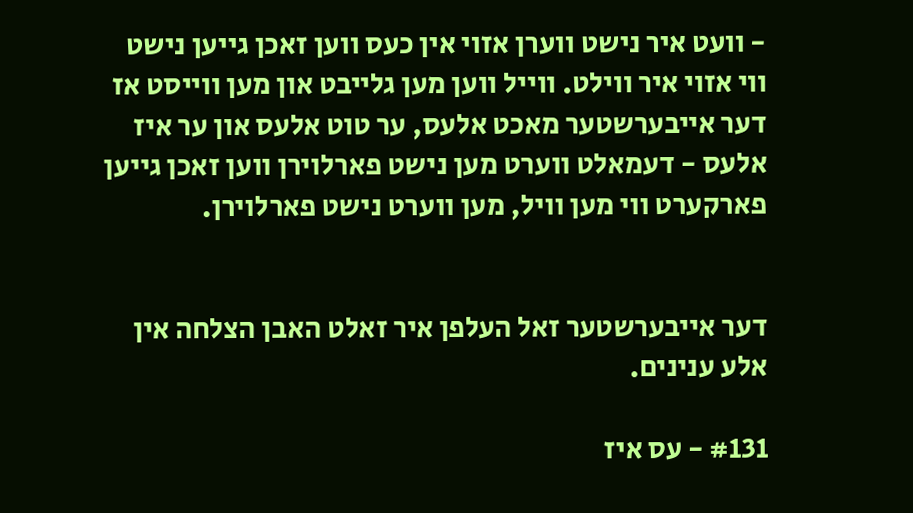- וועט איר נישט ווערן אזוי אין כעס ווען זאכן גייען נישט ווי אזוי איר ווילט. ווייל ווען מען גלייבט און מען ווייסט אז דער אייבערשטער מאכט אלעס, ער טוט אלעס און ער איז אלעס - דעמאלט ווערט מען נישט פארלוירן ווען זאכן גייען פארקערט ווי מען וויל, מען ווערט נישט פארלוירן.


דער אייבערשטער זאל העלפן איר זאלט האבן הצלחה אין אלע ענינים.

#131 - עס איז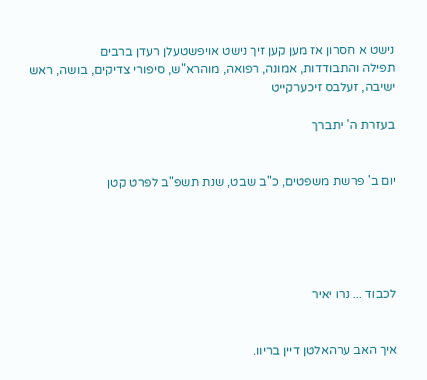נישט א חסרון אז מען קען זיך נישט אויפשטעלן רעדן ברבים
תפילה והתבודדות, אמונה, רפואה, מוהרא"ש, סיפורי צדיקים, בושה, ראש ישיבה, זעלבס זיכערקייט

בעזרת ה' יתברך


יום ב' פרשת משפטים, כ"ב שבט, שנת תשפ"ב לפרט קטן





לכבוד ... נרו יאיר


איך האב ערהאלטן דיין בריוו.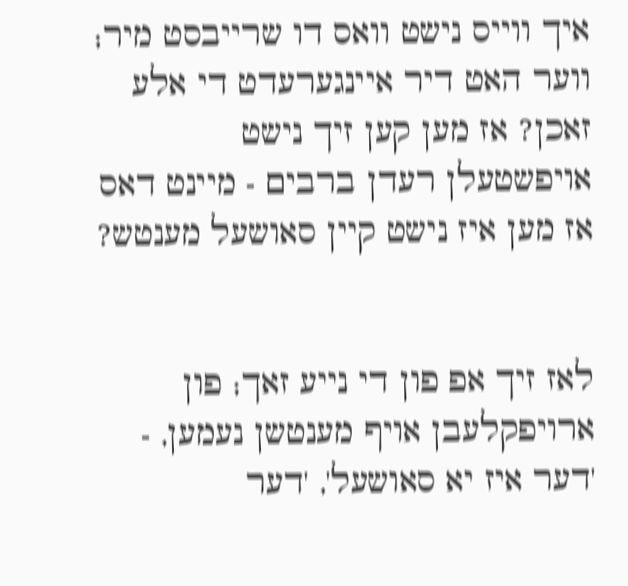איך ווייס נישט וואס דו שרייבסט מיר; ווער האט דיר איינגערעדט די אלע זאכן? אז מען קען זיך נישט אויפשטעלן רעדן ברבים - מיינט דאס אז מען איז נישט קיין סאושעל מענטש?


לאז זיך אפ פון די נייע זאך; פון ארויפקלעבן אויף מענטשן נעמען, - 'דער איז יא סאושעל', 'דער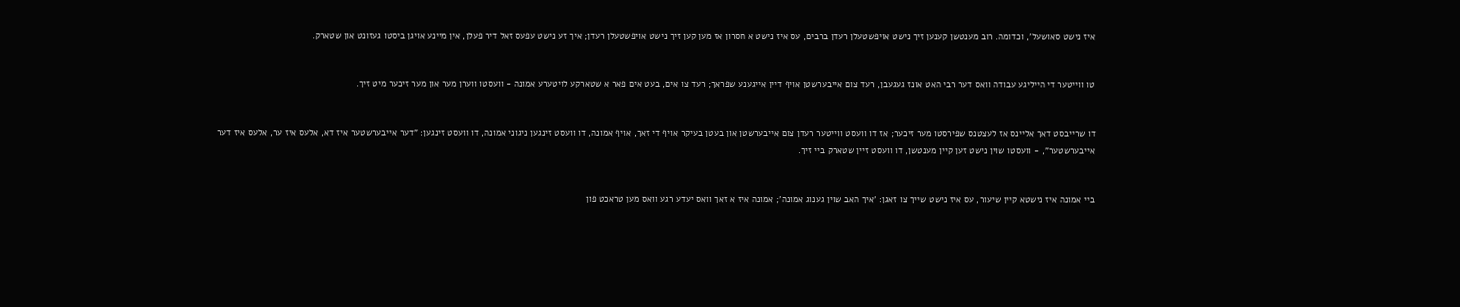איז נישט סאושעל', וכדומה. רוב מענטשן קענען זיך נישט אויפשטעלן רעדן ברבים, עס איז נישט א חסרון אז מען קען זיך נישט אויפשטעלן רעדן; איך זע נישט עפעס זאל דיר פעלן, אין מיינע אויגן ביסטו געזונט און שטארק.


טו ווייטער די הייליגע עבודה וואס דער רבי האט אונז געגעבן, רעד צום אייבערשטן אויף דיין אייגענע שפראך; רעד צו אים, בעט אים פאר א שטארקע לויטערע אמונה - וועסטו ווערן מער און מער זיכער מיט זיך.


דו שרייבסט דאך אליינס אז לעצטנס שפירסטו מער זיכער; אז דו וועסט ווייטער רעדן צום אייבערשטן און בעטן בעיקר אויף די זאך, אויף אמונה, דו וועסט זינגען ניגוני אמונה, דו וועסט זינגען: "דער אייבערשטער איז דא, אלעס איז ער, אלעס איז דער אייבערשטער", - וועסטו שוין נישט זען קיין מענטשן, דו וועסט זיין שטארק ביי זיך.


ביי אמונה איז נישטא קיין שיעור, עס איז נישט שייך צו זאגן: 'איך האב שוין גענוג אמונה'; אמונה איז א זאך וואס יעדע רגע וואס מען טראכט פון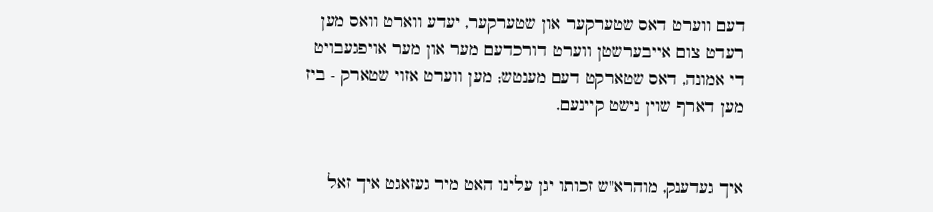דעם ווערט דאס שטערקער און שטערקער, יעדע ווארט וואס מען רעדט צום אייבערשטן ווערט דורכדעם מער און מער אויפגעבויט די אמונה, דאס שטארקט דעם מענטש; מען ווערט אזוי שטארק - ביז מען דארף שוין נישט קיינעם.


איך געדענק, מוהרא"ש זכותו יגן עלינו האט מיר געזאגט איך זאל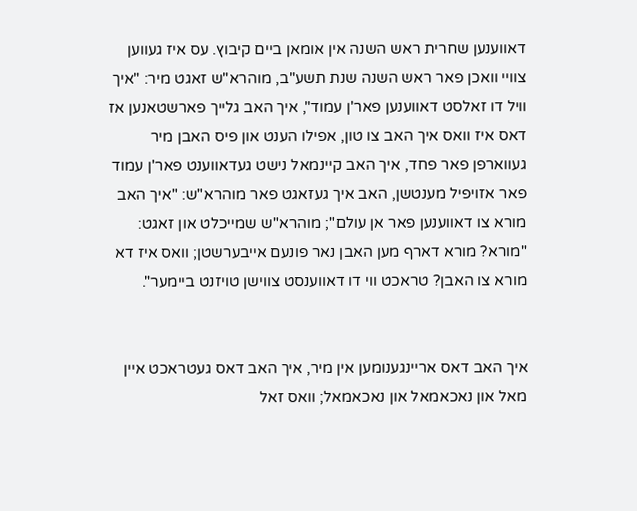דאווענען שחרית ראש השנה אין אומאן ביים קיבוץ. עס איז געווען צוויי וואכן פאר ראש השנה שנת תשע"ב, מוהרא"ש זאגט מיר: "איך וויל דו זאלסט דאווענען פאר'ן עמוד", איך האב גלייך פארשטאנען אז דאס איז וואס איך האב צו טון, אפילו הענט און פיס האבן מיר געווארפן פאר פחד, איך האב קיינמאל נישט געדאווענט פאר'ן עמוד פאר אזויפיל מענטשן, האב איך געזאגט פאר מוהרא"ש: "איך האב מורא צו דאווענען פאר אן עולם"; מוהרא"ש שמייכלט און זאגט: "מורא? מורא דארף מען האבן נאר פונעם אייבערשטן; וואס איז דא מורא צו האבן? טראכט ווי דו דאווענסט צווישן טויזנט ביימער".


איך האב דאס אריינגענומען אין מיר, איך האב דאס געטראכט איין מאל און נאכאמאל און נאכאמאל; וואס זאל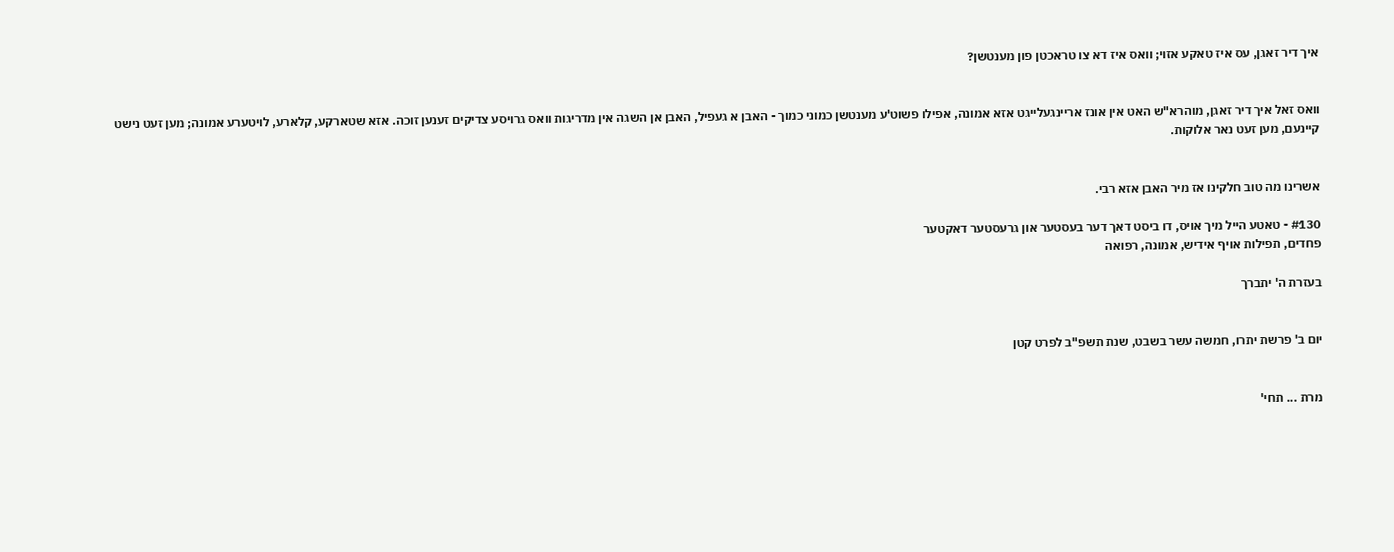איך דיר זאגן, עס איז טאקע אזוי; וואס איז דא צו טראכטן פון מענטשן?


וואס זאל איך דיר זאגן, מוהרא"ש האט אין אונז אריינגעלייגט אזא אמונה, אפילו פשוט'ע מענטשן כמוני כמוך - האבן א געפיל, האבן אן השגה אין מדריגות וואס גרויסע צדיקים זענען זוכה. אזא שטארקע, קלארע, לויטערע אמונה; מען זעט נישט קיינעם, מען זעט נאר אלוקות.


אשרינו מה טוב חלקינו אז מיר האבן אזא רבי.

#130 - טאטע הייל מיך אויס, דו ביסט דאך דער בעסטער און גרעסטער דאקטער
פחדים, תפילות אויף אידיש, אמונה, רפואה

בעזרת ה' יתברך


יום ב' פרשת יתרו, חמשה עשר בשבט, שנת תשפ"ב לפרט קטן


מרת ... תחי'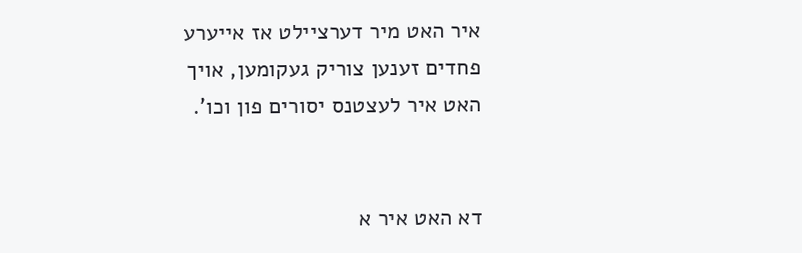איר האט מיר דערציילט אז אייערע פחדים זענען צוריק געקומען, אויך האט איר לעצטנס יסורים פון וכו'.


דא האט איר א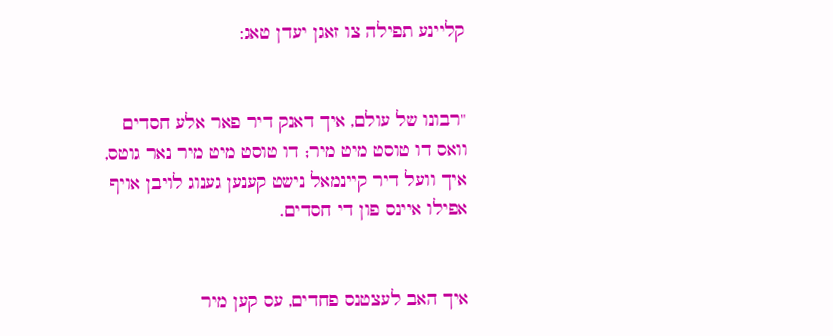קליינע תפילה צו זאגן יעדן טאג:


"רבונו של עולם, איך דאנק דיר פאר אלע חסדים וואס דו טוסט מיט מיר; דו טוסט מיט מיר נאר גוטס, איך וועל דיר קיינמאל נישט קענען גענוג לויבן אויף אפילו איינס פון די חסדים.


איך האב לעצטנס פחדים, עס קען מיר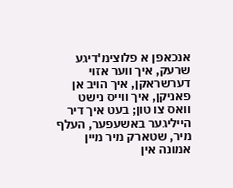אנכאפן א פלוצימ'דיגע שרעק, איך ווער אזוי דערשראקן, איך הויב אן פאניקן, איך ווייס נישט וואס צו טון; בעט איך דיר הייליגער באשעפער, העלף מיר, שטארק מיר מיין אמונה אין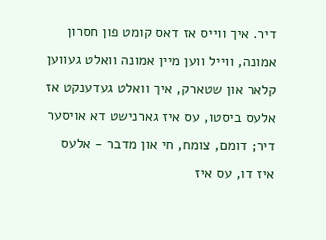דיר. איך ווייס אז דאס קומט פון חסרון אמונה, ווייל ווען מיין אמונה וואלט געווען קלאר און שטארק, איך וואלט געדענקט אז אלעס ביסטו, עס איז גארנישט דא אויסער דיר; דומם, צומח, חי און מדבר - אלעס איז דו, עס איז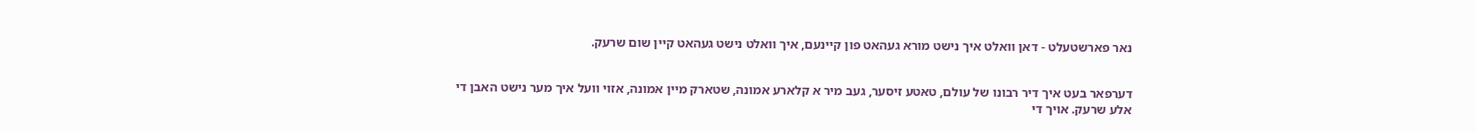נאר פארשטעלט - דאן וואלט איך נישט מורא געהאט פון קיינעם, איך וואלט נישט געהאט קיין שום שרעק.


דערפאר בעט איך דיר רבונו של עולם, טאטע זיסער, געב מיר א קלארע אמונה, שטארק מיין אמונה, אזוי וועל איך מער נישט האבן די אלע שרעק. אויך די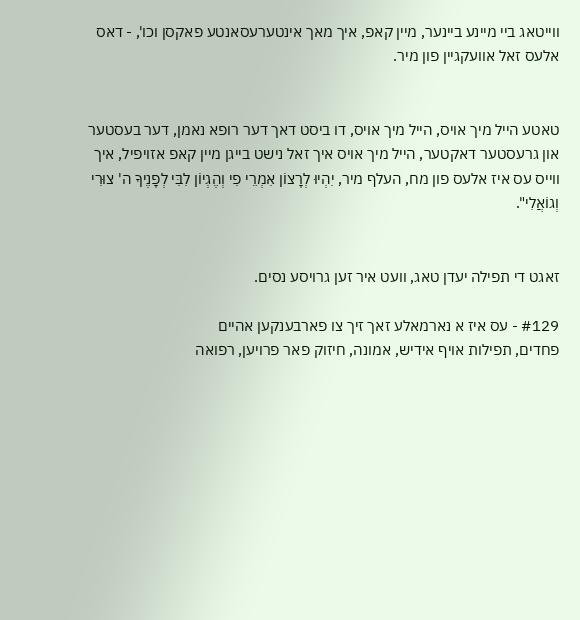ווייטאג ביי מיינע ביינער, מיין קאפ, איך מאך אינטערעסאנטע פאקסן וכו', - דאס אלעס זאל אוועקגיין פון מיר.


טאטע הייל מיך אויס, הייל מיך אויס, דו ביסט דאך דער רופא נאמן, דער בעסטער און גרעסטער דאקטער, הייל מיך אויס איך זאל נישט בייגן מיין קאפ אזויפיל, איך ווייס עס איז אלעס פון מח, העלף מיר, יִהְיוּ לְרָצוֹן אִמְרֵי פִי וְהֶגְיוֹן לִבִּי לְפָנֶיךָ ה' צוּרִי וְגוֹאֲלִי".


זאגט די תפילה יעדן טאג, וועט איר זען גרויסע נסים.

#129 - עס איז א נארמאלע זאך זיך צו פארבענקען אהיים
פחדים, תפילות אויף אידיש, אמונה, חיזוק פאר פרויען, רפואה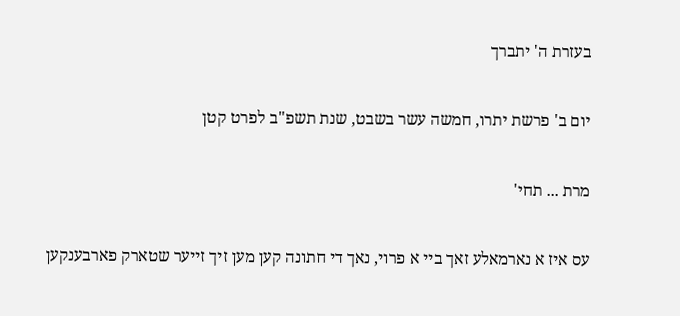בעזרת ה' יתברך


יום ב' פרשת יתרו, חמשה עשר בשבט, שנת תשפ"ב לפרט קטן


מרת ... תחי'


עס איז א נארמאלע זאך ביי א פרוי, נאך די חתונה קען מען זיך זייער שטארק פארבענקען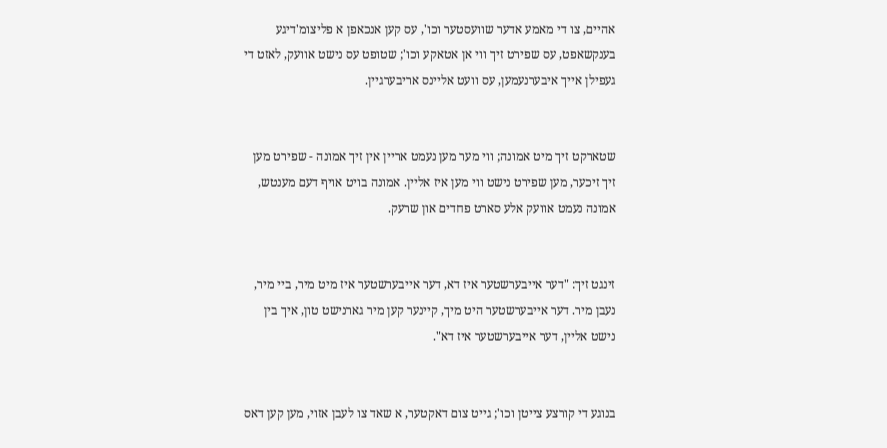אהיים, צו די מאמע אדער שוועסטער וכו', עס קען אנכאפן א פליצומ'דיגע בענקשאפט, עס שפירט זיך ווי אן אטאקע וכו'; שטופט עס נישט אוועק, לאזט די געפילן אייך איבערנעמען, עס וועט אליינס אריבערגיין.


שטארקט זיך מיט אמונה; ווי מער מען נעמט אריין אין זיך אמונה - שפירט מען זיך זיכער, מען שפירט נישט ווי מען איז אליין. אמונה בויט אויף דעם מענטש, אמונה נעמט אוועק אלע סארט פחדים און שרעק.


זינגט זיך: "דער אייבערשטער איז דא, דער אייבערשטער איז מיט מיר, ביי מיר, נעבן מיר. דער אייבערשטער היט מיך, קיינער קען מיר גארנישט טון, איך בין נישט אליין, דער אייבערשטער איז דא".


בנוגע די קורצע צייטן וכו'; גייט צום דאקטער, א שאד צו לעבן אזוי, מען קען דאס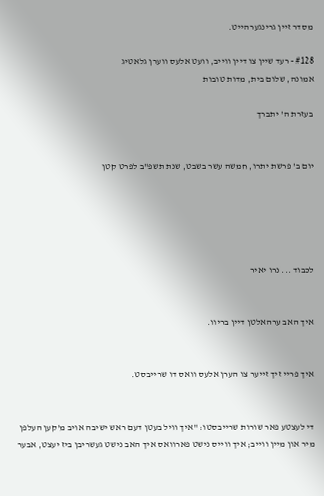מסדר זיין גרינגערהייט.

#128 - רעד שיין צו דיין ווייב, וועט אלעס ווערן גלאטיג
אמונה, שלום בית, מדות טובות

בעזרת ה' יתברך


יום ב' פרשת יתרו, חמשה עשר בשבט, שנת תשפ"ב לפרט קטן





לכבוד ... נרו יאיר


איך האב ערהאלטן דיין בריוו.


איך פריי זיך זייער צו הערן אלעס וואס דו שרייבסט.


די לעצטע פאר שורות שרייבסטו: "איך וויל בעטן דעם ראש ישיבה אויב מ'קען העלפן מיר און מיין ווייב; איך ווייס נישט פארוואס איך האב נישט געשריבן ביז יעצט, אבער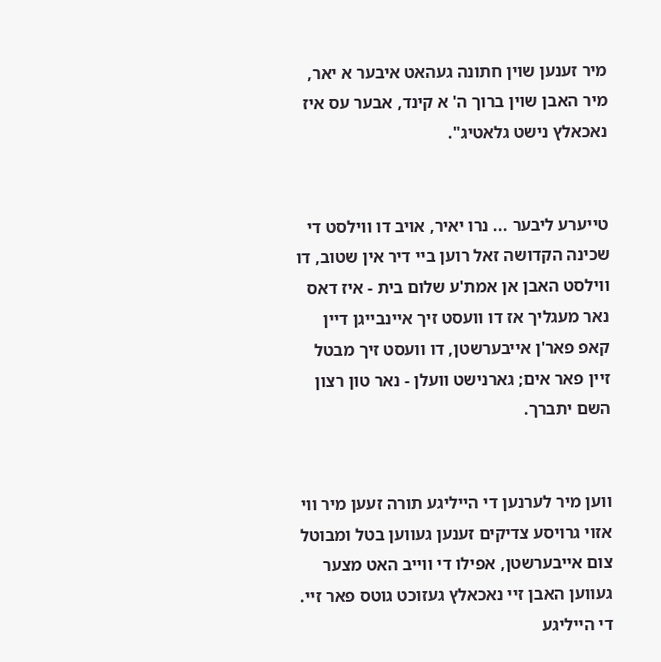מיר זענען שוין חתונה געהאט איבער א יאר, מיר האבן שוין ברוך ה' א קינד, אבער עס איז נאכאלץ נישט גלאטיג".


טייערע ליבער ... נרו יאיר, אויב דו ווילסט די שכינה הקדושה זאל רוען ביי דיר אין שטוב, דו ווילסט האבן אן אמת'ע שלום בית - איז דאס נאר מעגליך אז דו וועסט זיך איינבייגן דיין קאפ פאר'ן אייבערשטן, דו וועסט זיך מבטל זיין פאר אים; גארנישט וועלן - נאר טון רצון השם יתברך.


ווען מיר לערנען די הייליגע תורה זעען מיר ווי אזוי גרויסע צדיקים זענען געווען בטל ומבוטל צום אייבערשטן, אפילו די ווייב האט מצער געווען האבן זיי נאכאלץ געזוכט גוטס פאר זיי. די הייליגע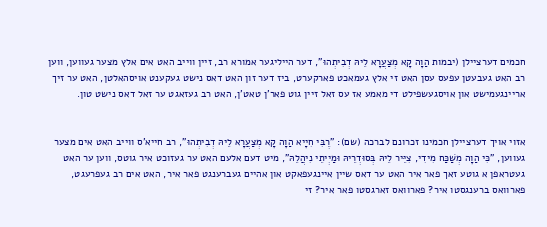חכמים דערציילן (יבמות הַוָה קָא מְצַעֲרָא לֵיהּ דְבִיתְהוּ", דער הייליגער אמורא רב, זיין ווייב האט אים אלץ מצער געווען, ווען רב האט געבעטן עפעס עסן האט זי אלץ געמאכט פארקערט, ביז דער זון האט דאס נישט געקענט אויסהאלטן, האט ער זיך אריינגעמישט און אויסגעשפילט די מאמע אז עס זאל זיין גוט פאר'ן טאט'ן, האט רב געזאגט ער זאל דאס נישט טון.


אזוי אויך דערציילן חכמינו זכרונם לברכה (שם): "רֶבִּי חִיָיא הַוָה קָא מְצַעֲרָא לֵיהּ דְבִיתְהוּ", רב חייא'ס ווייב האט אים מצער געווען, "כִּי הַוָה מְשַׁכַּח מִידִי, צִיֵּיר לֵיהּ בְּסוּדְרֵיהּ וּמַיְיתֵי נִיהֲלֵהּ", מיט דעם אלעם האט ער געזוכט איר גוטס, ווען ער האט געטראפן א גוטע זאך פאר איר האט ער דאס שיין איינגעפאקט און אהיים געברענגט פאר איר, האט אים רב געפרעגט, פארוואס ברענגסטו איר? פארוואס זארגסטו פאר איר? זי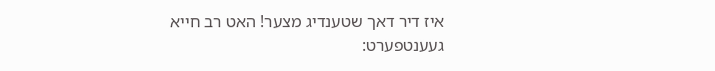איז דיר דאך שטענדיג מצער! האט רב חייא געענטפערט: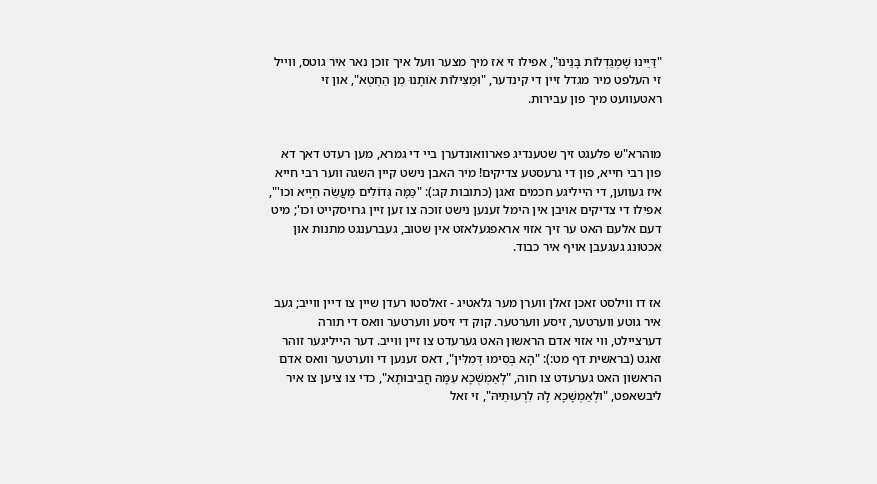"דַּיֵּינוּ שֶׁמְגַדְלוֹת בָּנֵינוּ", אפילו זי אז מיך מצער וועל איך זוכן נאר איר גוטס, ווייל זי העלפט מיר מגדל זיין די קינדער, "וּמַצִּילוֹת אוֹתָנוּ מִן הַחֵטְא", און זי ראטעוועט מיך פון עבירות.


מוהרא"ש פלעגט זיך שטענדיג פארוואונדערן ביי די גמרא, מען רעדט דאך דא פון רבי חייא, פון די גרעסטע צדיקים! מיר האבן נישט קיין השגה ווער רבי חייא איז געווען, די הייליגע חכמים זאגן (כתובות קג:): "כַּמָּה גְּדוֹלִים מַעֲשֵׂה חִיָיא וכו'", אפילו די צדיקים אויבן אין הימל זענען נישט זוכה צו זען זיין גרויסקייט וכו'; מיט דעם אלעם האט ער זיך אזוי אראפגעלאזט אין שטוב, געברענגט מתנות און אכטונג געגעבן אויף איר כבוד.


אז דו ווילסט זאכן זאלן ווערן מער גלאטיג - זאלסטו רעדן שיין צו דיין ווייב; געב איר גוטע ווערטער, זיסע ווערטער. קוק די זיסע ווערטער וואס די תורה דערציילט, ווי אזוי אדם הראשון האט גערעדט צו זיין ווייב. דער הייליגער זוהר זאגט (בראשית דף מט:): "הָא בְּסִימוּ דְּמִלִּין", דאס זענען די ווערטער וואס אדם הראשון האט גערעדט צו חוה, "לְאַמְשְׁכָא עִמָּהּ חֲבִיבוּתָא", כדי צו ציען צו איר ליבשאפט, "וּלְאַמְשָׁכָא לָהּ לִרְעוּתֵיהּ", זי זאל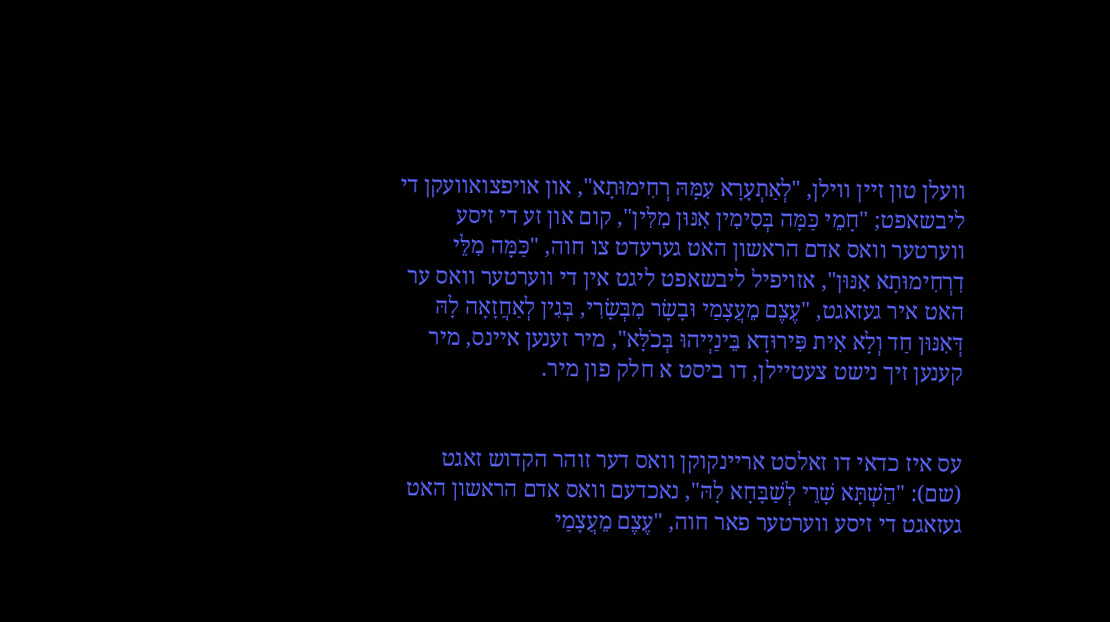וועלן טון זיין ווילן, "לְאַתְעָרָא עִמָּהּ רְחִימוּתָא", און אויפצואוועקן די ליבשאפט; "חָמֵי כַּמָּה בְּסִימִין אִנּוּן מִלִּין", קום און זע די זיסע ווערטער וואס אדם הראשון האט גערעדט צו חוה, "כַּמָּה מִלֵּי דִרְחִימוּתָא אִנּוּן", אזויפיל ליבשאפט ליגט אין די ווערטער וואס ער האט איר געזאגט, "עֶצֶם מֵעֲצָמַי וּבָשָׂר מִבְּשָׂרִי, בְּגִין לְאַחֲזָאָה לָהּ דְּאִנּוּן חַד וְלָא אִית פִּירוּדָא בֵּינַיְיהוּ בְּכֹלָּא", מיר זענען איינס, מיר קענען זיך נישט צעטיילן, דו ביסט א חלק פון מיר.


עס איז כדאי דו זאלסט אריינקוקן וואס דער זוהר הקדוש זאגט (שם): "הַשְׁתָּא שָׁרֵי לְשַׁבָּחָא לָהּ", נאכדעם וואס אדם הראשון האט געזאגט די זיסע ווערטער פאר חוה, "עֶצֶם מֵעֲצָמַי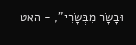וּבָשָׂר מִבְּשָׂרִי", - האט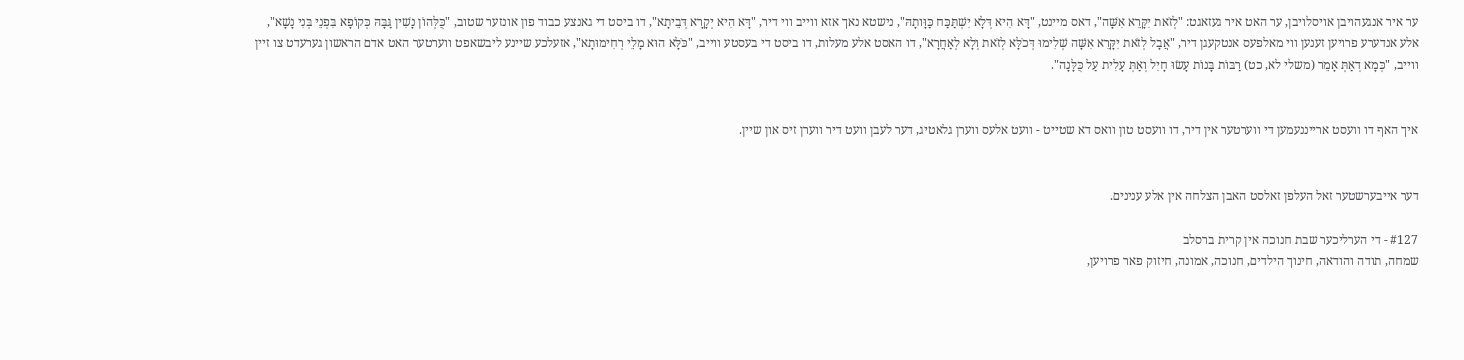ער איר אנגעהויבן אויסלויבן, ער האט איר געזאגט: "לְזֹאת יִקָּרֵא אִשָּׁה", דאס מיינט, "דָּא הִיא דְּלָא יִשְׁתַּכַּח כַּוָּותָהּ", נישטא נאך אזא ווייב ווי דיר, "דָּא הִיא יְקָרָא דְּבֵיתָא", דו ביסט די גאנצע כבוד פון אונזער שטוב, "כֻּלְּהוֹן נָשִׁין גַּבָּהּ כְּקוֹפָא בִּפְנֵי בְּנִי נָשָׁא", אלע אנדערע פרויען זענען ווי מאלפעס אנטקעגן דיר, "אֲבָל לְזֹאת יִקָּרֵא אִשָּׁה שְׁלִימוּ דְּכֹלָּא לְזֹאת וְלָא לְאַחֲרָא", דו האסט אלע מעלות, דו ביסט די בעסטע ווייב, "כֹּלָּא הוּא מָלֵי רְחִימוּתָא", אזעלכע שיינע ליבשאפט ווערטער האט אדם הראשון גערעדט צו זיין ווייב, "כְּמָא דְאַתְּ אָמֵר (משלי לא, כט) רַבּוֹת בָּנוֹת עָשׂוּ חָיִל וְאַתְּ עָלִית עַל כֻּלָּנָה".


איך האף דו וועסט ארייננעמען די ווערטער אין דיר, דו וועסט טון וואס דא שטייט - וועט אלעס ווערן גלאטיג, דער לעבן וועט דיר ווערן זיס און שיין.


דער אייבערשטער זאל העלפן זאלסט האבן הצלחה אין אלע ענינים.

#127 - די הערליכער שבת חנוכה אין קרית ברסלב
שמחה, תודה והודאה, חינוך הילדים, חנוכה, אמונה, חיזוק פאר פרויען,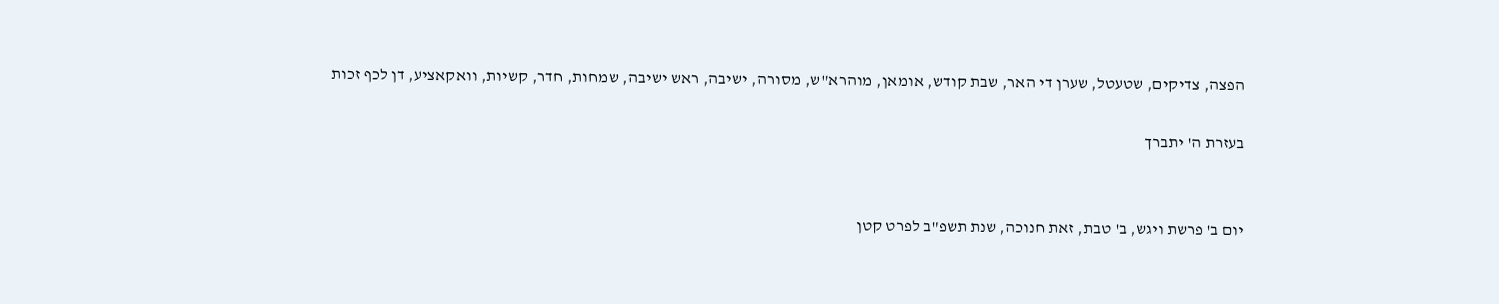הפצה, צדיקים, שטעטל, שערן די האר, שבת קודש, אומאן, מוהרא"ש, מסורה, ישיבה, ראש ישיבה, שמחות, חדר, קשיות, וואקאציע, דן לכף זכות

בעזרת ה' יתברך


יום ב' פרשת ויגש, ב' טבת, זאת חנוכה, שנת תשפ"ב לפרט קטן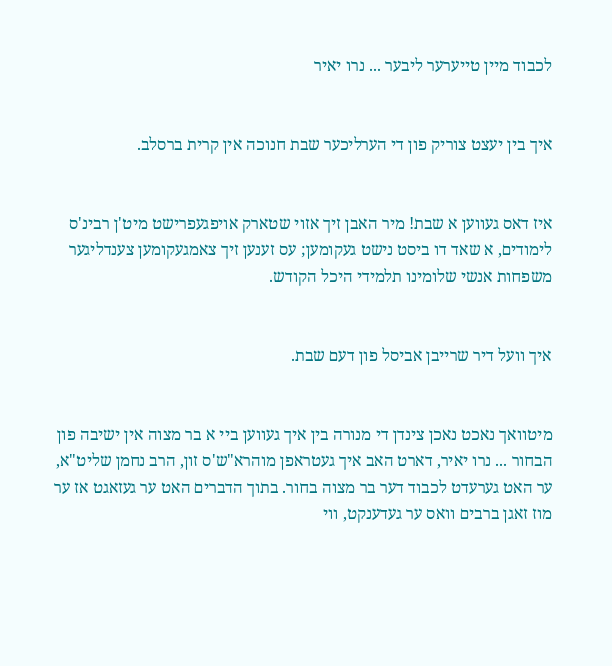לכבוד מיין טייערער ליבער ... נרו יאיר


איך בין יעצט צוריק פון די הערליכער שבת חנוכה אין קרית ברסלב.


איז דאס געווען א שבת! מיר האבן זיך אזוי שטארק אויפגעפרישט מיט'ן רבינ'ס לימודים, א שאד דו ביסט נישט געקומען; עס זענען זיך צאמגעקומען צענדליגער משפחות אנשי שלומינו תלמידי היכל הקודש.


איך וועל דיר שרייבן אביסל פון דעם שבת.


מיטוואך נאכט נאכן צינדן די מנורה בין איך געווען ביי א בר מצוה אין ישיבה פון הבחור ... נרו יאיר, דארט האב איך געטראפן מוהרא"ש'ס זון, הרב נחמן שליט"א, ער האט גערעדט לכבוד דער בר מצוה בחור. בתוך הדברים האט ער געזאגט אז ער מוז זאגן ברבים וואס ער געדענקט, ווי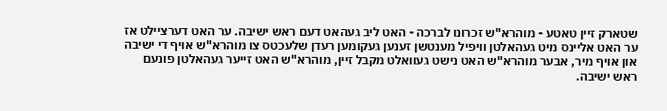שטארק זיין טאטע - מוהרא"ש זכרונו לברכה - האט ליב געהאט דעם ראש ישיבה. ער האט דערציילט אז ער האט אליינס מיט געהאלטן וויפיל מענטשן זענען געקומען רעדן שלעכטס צו מוהרא"ש אויף די ישיבה און אויף מיר, אבער מוהרא"ש האט נישט געוואלט מקבל זיין, מוהרא"ש האט זייער געהאלטן פונעם ראש ישיבה.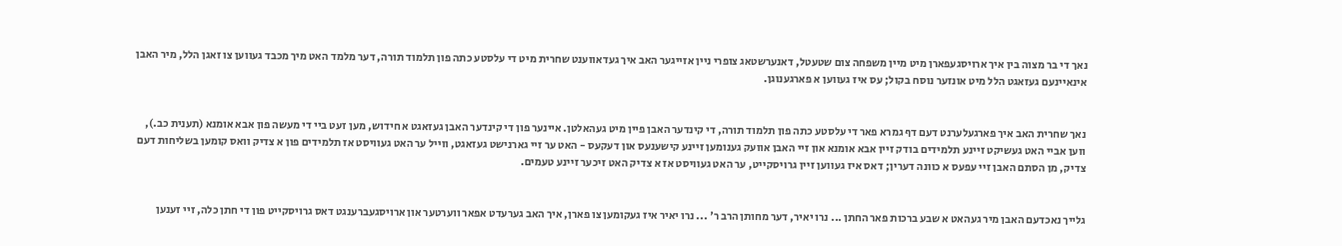נאך די בר מצוה בין איך ארויסגעפארן מיט מיין משפחה צום שטעטל, דאנערשטאג צופרי ניין אזייגער האב איך געדאווענט שחרית מיט די עלסטע כתה פון תלמוד תורה, דער מלמד האט מיך מכבד געווען צו זאגן הלל, מיר האבן אינאיינעם געזאגט הלל מיט אונזער נוסח בקול; עס איז געווען א פארגענוגן.


נאך שחרית האב איך פארגעלערנט דעם דף גמרא פאר די עלסטע כתה פון תלמוד תורה, די קינדער האבן פיין מיט געהאלטן. איינער פון די קינדער האבן געזאגט א חידוש, מען זעט ביי די מעשה פון אבא אומנא (תענית כב.), ווען אביי האט געשיקט זיינע תלמידים בודק זיין אבא אומנא און זיי האבן אוועק גענומען זיינע קישענעס און דעקעס - האט ער זיי גארנישט געזאגט, ווייל ער האט געוויסט אז תלמידים פון א צדיק וואס קומען בשליחות דעם צדיק, מן הסתם האבן זיי עפעס א כוונה דערין; דאס איז געווען זיין גרויסקייט, ער האט געוויסט אז א צדיק האט זיכער זיינע טעמים.


גלייך נאכדעם האבן מיר געהאט א שבע ברכות פאר החתן ... נרו יאיר, דער מחותן הרב ר' ... נרו יאיר איז געקומען צו פארן, איך האב גערעדט אפאר ווערטער און ארויסגעברענגט דאס גרויסקייט פון די חתן כלה, זיי זענען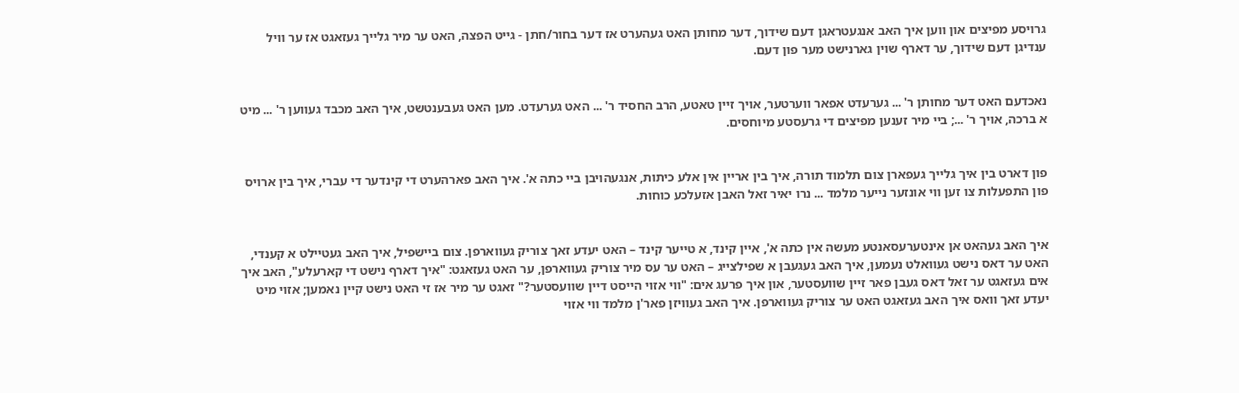גרויסע מפיצים און ווען איך האב אנגעטראגן דעם שידוך, דער מחותן האט געהערט אז דער בחור/חתן - גייט הפצה, האט ער מיר גלייך געזאגט אז ער וויל ענדיגן דעם שידוך, ער דארף שוין גארנישט מער פון דעם.


נאכדעם האט דער מחותן ר' ... גערעדט אפאר ווערטער, אויך זיין טאטע, הרב החסיד ר' ... האט גערעדט. מען האט געבענטשט, איך האב מכבד געווען ר' ... מיט א ברכה, אויך ר' ...; ביי מיר זענען מפיצים די גרעסטע מיוחסים.


פון דארט בין איך גלייך געפארן צום תלמוד תורה, איך בין אריין אין אלע כיתות, אנגעהויבן ביי כתה א'. איך האב פארהערט די קינדער די עברי, איך בין ארויס פון התפעלות צו זען ווי אונזער נייער מלמד ... נרו יאיר זאל האבן אזעלכע כוחות.


איך האב געהאט אן אינטערעסאנטע מעשה אין כתה א', איין קינד, א טייער קינד – האט יעדע זאך צוריק געווארפן. צום ביישפיל, איך האב געטיילט א קענדי, האט ער דאס נישט געוואלט נעמען, איך האב געגעבן א שפילצייג – האט ער עס מיר צוריק געווארפן, ער האט געזאגט: "איך דארף נישט די קארעלע", האב איך אים געזאגט ער זאל דאס געבן פאר זיין שוועסטער, און איך פרעג אים: "ווי אזוי הייסט דיין שוועסטער?" זאגט ער מיר אז זי האט נישט קיין נאמען; אזוי מיט יעדע זאך וואס איך האב געזאגט האט ער צוריק געווארפן. איך האב געוויזן פאר'ן מלמד ווי אזוי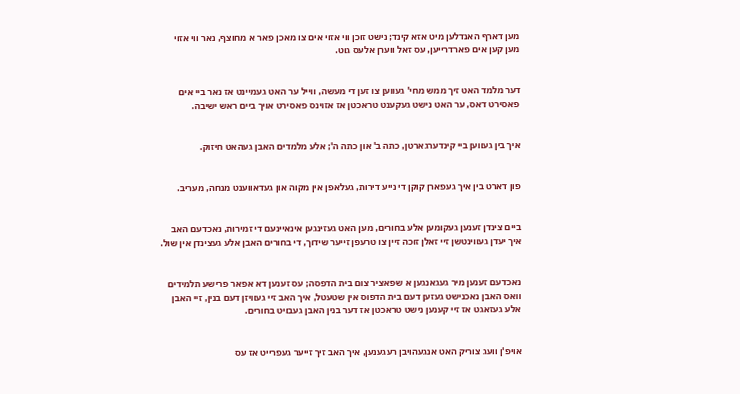מען דארף האנדלען מיט אזא קינד; נישט זוכן ווי אזוי אים צו מאכן פאר א מחוצף, נאר ווי אזוי מען קען אים פארדרייען, עס זאל ווערן אלעס גוט.


דער מלמד האט זיך ממש מחי' געווען צו זען די מעשה, ווייל ער האט געמיינט אז נאר ביי אים פאסירט דאס, ער האט נישט געקענט טראכטן אז אזוינס פאסירט אויך ביים ראש ישיבה.


איך בין געווען ביי קינדערגארטן, כתה ב' און כתה ה'; אלע מלמדים האבן געהאט חיזוק.


פון דארט בין איך געפארן קוקן די נייע דירות, געלאפן אין מקוה און געדאווענט מנחה, מעריב.


ביים צינדן זענען געקומען אלע בחורים, מען האט געזינגען אינאיינעם די זמירות, נאכדעם האב איך יעדן געווינטשן זיי זאלן זוכה זיין צו טרעפן זייער שידוך, די בחורים האבן אלע געצינדן אין שול.


נאכדעם זענען מיר געגאנגען א שפאציר צום בית הדפסה; עס זענען דא אפאר פרישע תלמידים וואס האבן נאכנישט געזען דעם בית הדפוס אין שטעטל, איך האב זיי געוויזן דעם בנין, זיי האבן אלע געזאגט אז זיי קענען נישט טראכטן אז דער בנין האבן געבויט בחורים.


אויפ'ן וועג צוריק האט אנגעהויבן רעגענען, איך האב זיך זייער געפרייט אז עס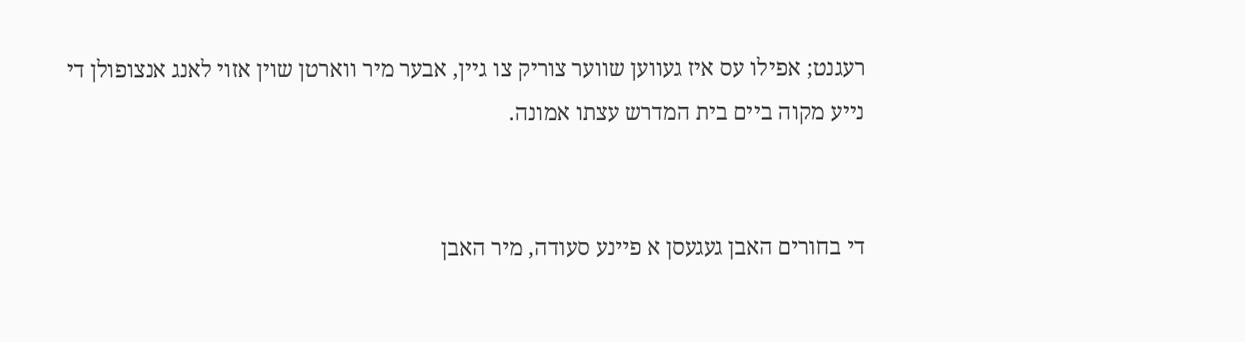רעגנט; אפילו עס איז געווען שווער צוריק צו גיין, אבער מיר ווארטן שוין אזוי לאנג אנצופולן די נייע מקוה ביים בית המדרש עצתו אמונה.


די בחורים האבן געגעסן א פיינע סעודה, מיר האבן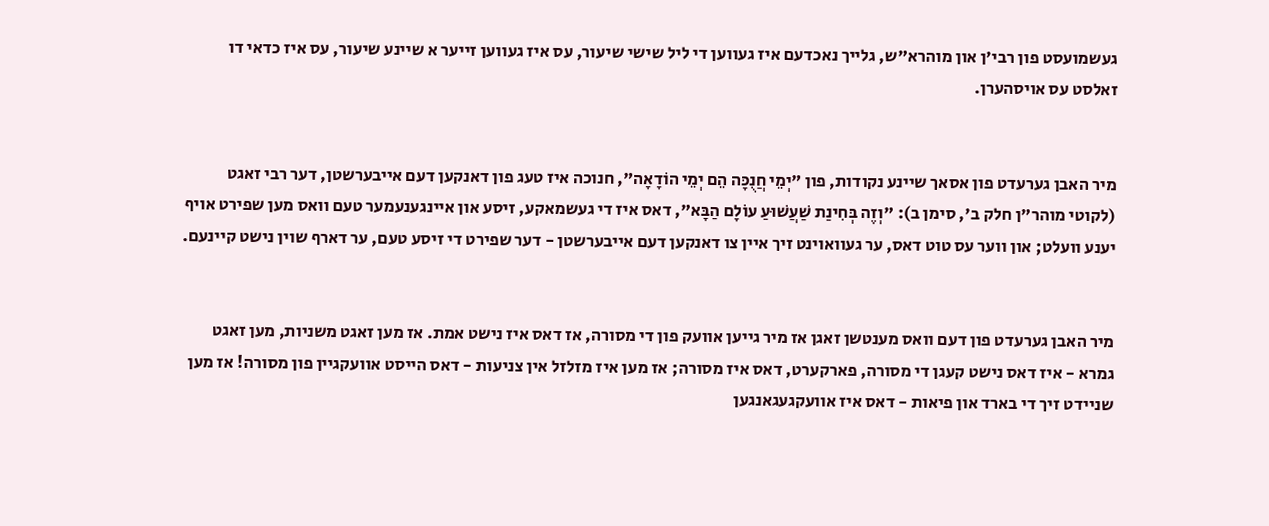געשמועסט פון רבי'ן און מוהרא"ש, גלייך נאכדעם איז געווען די ליל שישי שיעור, עס איז געווען זייער א שיינע שיעור, עס איז כדאי דו זאלסט עס אויסהערן.


מיר האבן גערעדט פון אסאך שיינע נקודות, פון "יְמֵי חֲנֻכָּה הֵם יְמֵי הוֹדָאָה", חנוכה איז טעג פון דאנקען דעם אייבערשטן, דער רבי זאגט (לקוטי מוהר"ן חלק ב', סימן ב): "וְזֶה בְּחִינַת שַׁעֲשׁוּעַ עוֹלָם הַבָּא", דאס איז די געשמאקע, זיסע און איינגענעמער טעם וואס מען שפירט אויף יענע וועלט; און ווער עס טוט דאס, ער געוואוינט זיך איין צו דאנקען דעם אייבערשטן - דער שפירט די זיסע טעם, ער דארף שוין נישט קיינעם.


מיר האבן גערעדט פון דעם וואס מענטשן זאגן אז מיר גייען אוועק פון די מסורה, אז דאס איז נישט אמת. אז מען זאגט משניות, מען זאגט גמרא - איז דאס נישט קעגן די מסורה, פארקערט, דאס איז מסורה; אז מען איז מזלזל אין צניעות - דאס הייסט אוועקגיין פון מסורה! אז מען שניידט זיך די בארד און פיאות - דאס איז אוועקגעגאנגען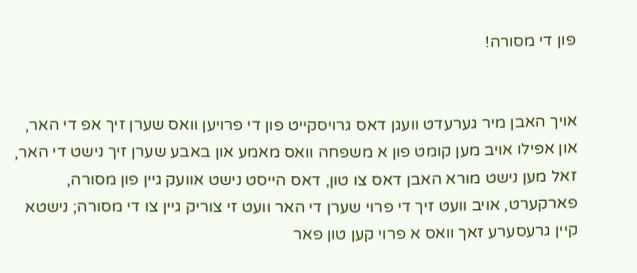פון די מסורה!


אויך האבן מיר גערעדט וועגן דאס גרויסקייט פון די פרויען וואס שערן זיך אפ די האר, און אפילו אויב מען קומט פון א משפחה וואס מאמע און באבע שערן זיך נישט די האר, זאל מען נישט מורא האבן דאס צו טון, דאס הייסט נישט אוועק גיין פון מסורה, פארקערט, אויב וועט זיך די פרוי שערן די האר וועט זי צוריק גיין צו די מסורה; נישטא קיין גרעסערע זאך וואס א פרוי קען טון פאר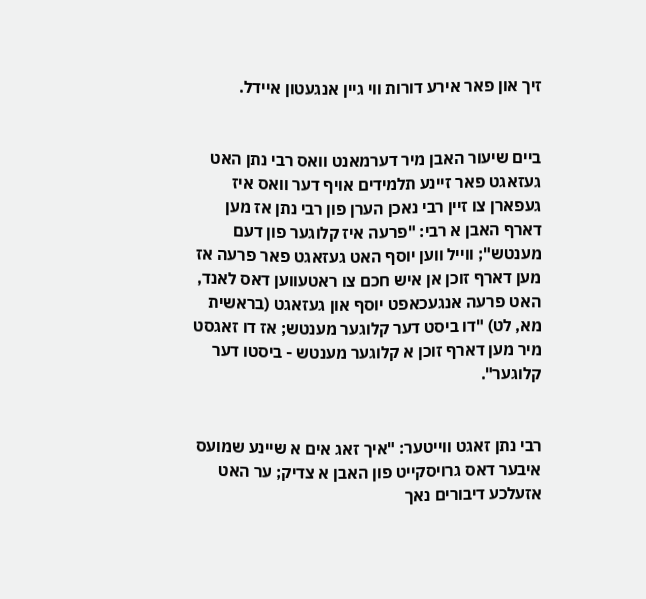זיך און פאר אירע דורות ווי גיין אנגעטון איידל.


ביים שיעור האבן מיר דערמאנט וואס רבי נתן האט געזאגט פאר זיינע תלמידים אויף דער וואס איז געפארן צו זיין רבי נאכן הערן פון רבי נתן אז מען דארף האבן א רבי: "פרעה איז קלוגער פון דעם מענטש"; ווייל ווען יוסף האט געזאגט פאר פרעה אז מען דארף זוכן אן איש חכם צו ראטעווען דאס לאנד, האט פרעה אנגעכאפט יוסף און געזאגט (בראשית מא, לט) "דו ביסט דער קלוגער מענטש; אז דו זאגסט מיר מען דארף זוכן א קלוגער מענטש - ביסטו דער קלוגער".


רבי נתן זאגט ווייטער: "איך זאג אים א שיינע שמועס איבער דאס גרויסקייט פון האבן א צדיק; ער האט אזעלכע דיבורים נאך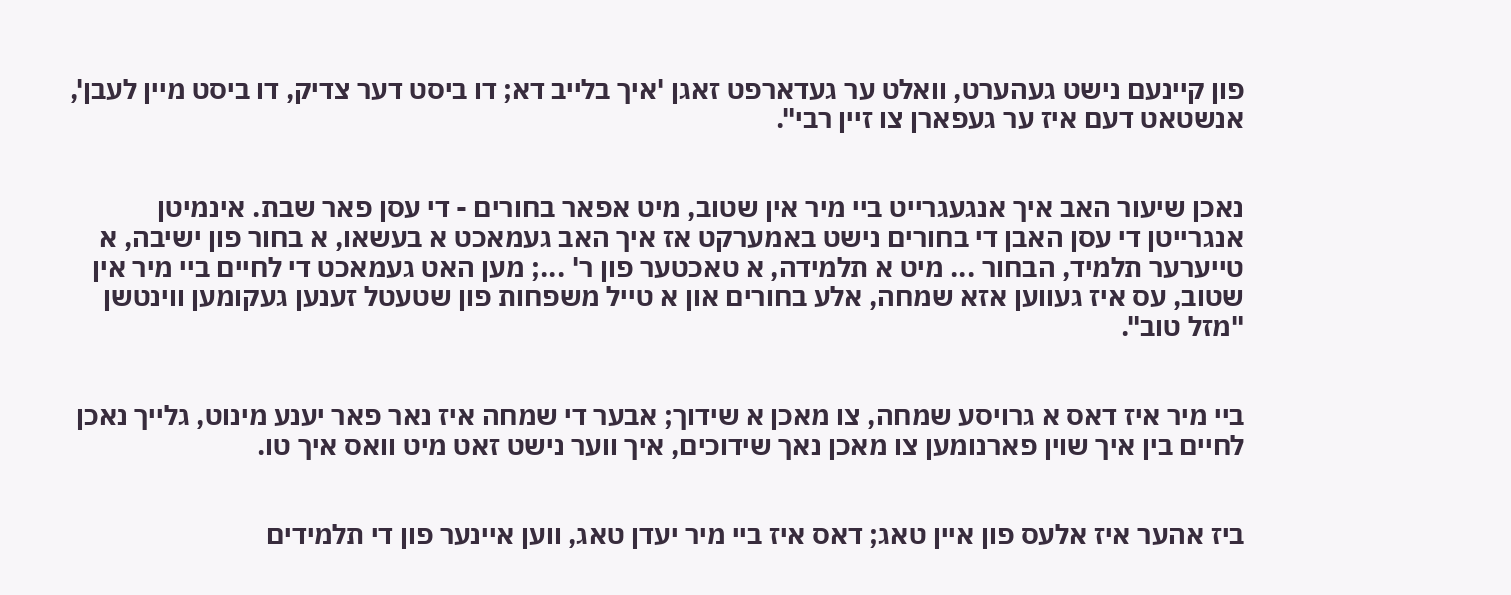פון קיינעם נישט געהערט, וואלט ער געדארפט זאגן 'איך בלייב דא; דו ביסט דער צדיק, דו ביסט מיין לעבן', אנשטאט דעם איז ער געפארן צו זיין רבי".


נאכן שיעור האב איך אנגעגרייט ביי מיר אין שטוב, מיט אפאר בחורים - די עסן פאר שבת. אינמיטן אנגרייטן די עסן האבן די בחורים נישט באמערקט אז איך האב געמאכט א בעשאו, א בחור פון ישיבה, א טייערער תלמיד, הבחור ... מיט א תלמידה, א טאכטער פון ר' ...; מען האט געמאכט די לחיים ביי מיר אין שטוב, עס איז געווען אזא שמחה, אלע בחורים און א טייל משפחות פון שטעטל זענען געקומען ווינטשן "מזל טוב".


ביי מיר איז דאס א גרויסע שמחה, צו מאכן א שידוך; אבער די שמחה איז נאר פאר יענע מינוט, גלייך נאכן לחיים בין איך שוין פארנומען צו מאכן נאך שידוכים, איך ווער נישט זאט מיט וואס איך טו.


ביז אהער איז אלעס פון איין טאג; דאס איז ביי מיר יעדן טאג, ווען איינער פון די תלמידים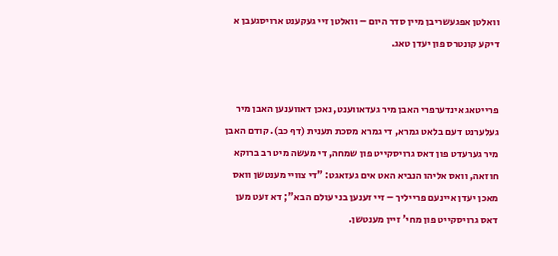וואלטן אפגעשריבן מיין סדר היום – וואלטן זיי געקענט ארויסגעבן א דיקע קונטרס פון יעדן טאג.


פרייטאג אינדערפרי האבן מיר געדאווענט, נאכן דאווענען האבן מיר געלערנט דעם בלאט גמרא, די גמרא מסכת תענית (דף כב). קודם האבן מיר גערעדט פון דאס גרויסקייט פון שמחה, די מעשה מיט רב ברוקא חוזאה, וואס אליהו הנביא האט אים געזאגט: "די צוויי מענטשן וואס מאכן יעדן איינעם פרייליך – זיי זענען בני עולם הבא"; דא זעט מען דאס גרויסקייט פון מחי' זיין מענטשן.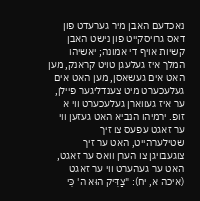נאכדעם האבן מיר גערעדט פון דאס גרויסקייט פון נישט האבן קשיות אויף די אמונה; יאשיהו המלך איז געלעגן טויט קראנק, מען האט אים געשאסן, מען האט אים געלעכערט מיט צענדליגער פיילן, ער איז געווארן געלעכערט ווי א זופ. ירמיהו הנביא האט געזען ווי ער זאגט עפעס צו זיך שטילערהייט, האט ער זיך צוגעבויגן צו הערן וואס ער זאגט, האט ער געהערט ווי ער זאגט (איכה א, יח): "צַדִּיק הוּא ה' כִּי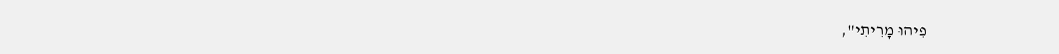פִיהוּ מָרִיתִי",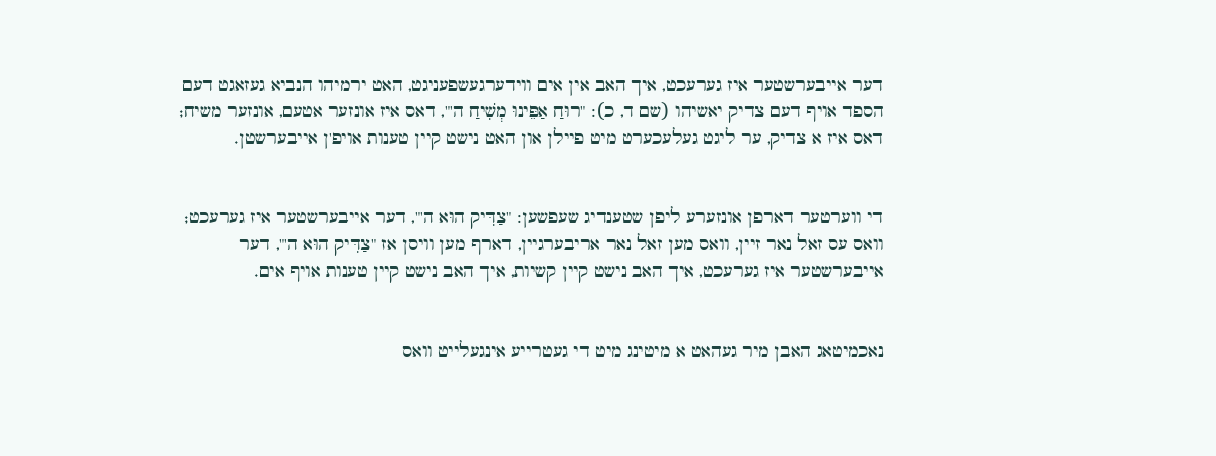דער אייבערשטער איז גערעכט, איך האב אין אים ווידערגעשפעניגט, האט ירמיהו הנביא געזאגט דעם הספד אויף דעם צדיק יאשיהו (שם ד, כ): "רוּחַ אַפֵּינוּ מְשִׁיחַ ה'", דאס איז אונזער אטעם, אונזער משיח; דאס איז א צדיק, ער ליגט געלעכערט מיט פיילן און האט נישט קיין טענות אויפ'ן אייבערשטן.


די ווערטער דארפן אונזערע ליפן שטענדיג שעפשען: "צַדִּיק הוּא ה'", דער אייבערשטער איז גערעכט; וואס עס זאל נאר זיין, וואס מען זאל נאר אריבערגיין, דארף מען וויסן אז "צַדִּיק הוּא ה'", דער אייבערשטער איז גערעכט, איך האב נישט קיין קשיות, איך האב נישט קיין טענות אויף אים.


נאכמיטאג האבן מיר געהאט א מיטינג מיט די געטרייע אינגעלייט וואס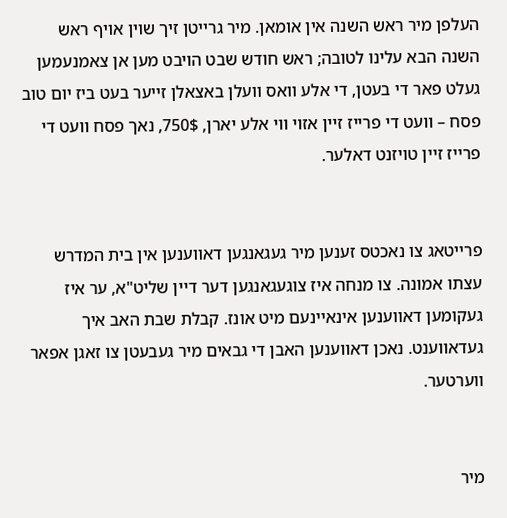העלפן מיר ראש השנה אין אומאן. מיר גרייטן זיך שוין אויף ראש השנה הבא עלינו לטובה; ראש חודש שבט הויבט מען אן צאמנעמען געלט פאר די בעטן, די אלע וואס וועלן באצאלן זייער בעט ביז יום טוב פסח – וועט די פרייז זיין אזוי ווי אלע יארן, 750$, נאך פסח וועט די פרייז זיין טויזנט דאלער.


פרייטאג צו נאכטס זענען מיר געגאנגען דאווענען אין בית המדרש עצתו אמונה. צו מנחה איז צוגעגאנגען דער דיין שליט"א, ער איז געקומען דאווענען אינאיינעם מיט אונז. קבלת שבת האב איך געדאווענט. נאכן דאווענען האבן די גבאים מיר געבעטן צו זאגן אפאר ווערטער.


מיר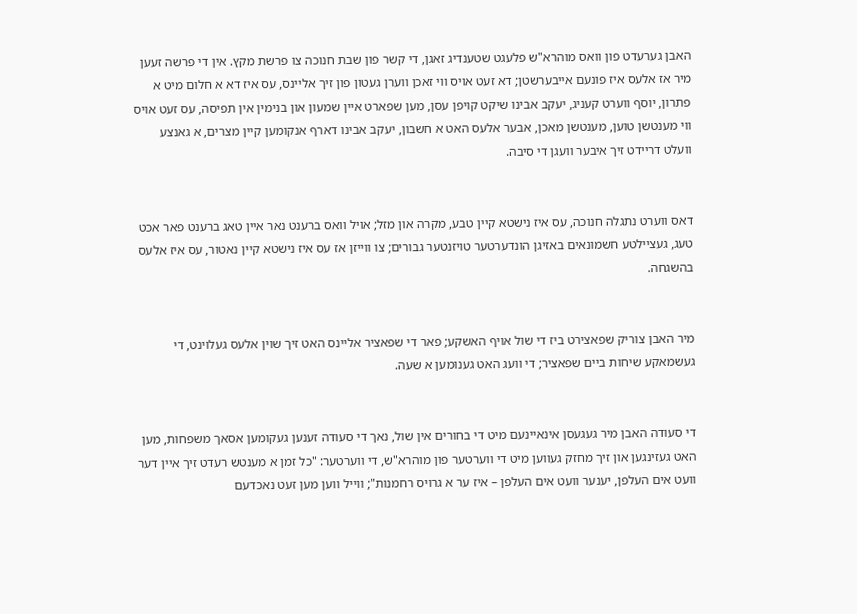האבן גערעדט פון וואס מוהרא"ש פלעגט שטענדיג זאגן, די קשר פון שבת חנוכה צו פרשת מקץ. אין די פרשה זעען מיר אז אלעס איז פונעם אייבערשטן; דא זעט אויס ווי זאכן ווערן געטון פון זיך אליינס, עס איז דא א חלום מיט א פתרון, יוסף ווערט קעניג, יעקב אבינו שיקט קויפן עסן, מען שפארט איין שמעון און בנימין אין תפיסה, עס זעט אויס ווי מענטשן טוען, מענטשן מאכן, אבער אלעס האט א חשבון, יעקב אבינו דארף אנקומען קיין מצרים, א גאנצע וועלט דריידט זיך איבער וועגן די סיבה.


דאס ווערט נתגלה חנוכה, עס איז נישטא קיין טבע, מקרה און מזל; אויל וואס ברענט נאר איין טאג ברענט פאר אכט טעג, געציילטע חשמונאים באזיגן הונדערטער טויזנטער גבורים; צו ווייזן אז עס איז נישטא קיין נאטור, עס איז אלעס בהשגחה.


מיר האבן צוריק שפאצירט ביז די שול אויף האשקע; פאר די שפאציר אליינס האט זיך שוין אלעס געלוינט, די געשמאקע שיחות ביים שפאציר; די וועג האט גענומען א שעה.


די סעודה האבן מיר געגעסן אינאיינעם מיט די בחורים אין שול, נאך די סעודה זענען געקומען אסאך משפחות, מען האט געזינגען און זיך מחזק געווען מיט די ווערטער פון מוהרא"ש, די ווערטער: "כל זמן א מענטש רעדט זיך איין דער וועט אים העלפן, יענער וועט אים העלפן – איז ער א גרויס רחמנות"; ווייל ווען מען זעט נאכדעם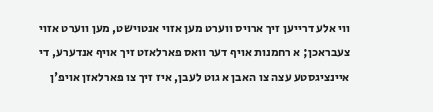ווי אלע דרייען זיך ארויס ווערט מען אזוי אנטוישט, מען ווערט אזוי צעבראכן; א רחמנות אויף דער וואס פארלאזט זיך אויף אנדערע, די איינציגסטע עצה צו האבן א גוט לעבן, איז זיך צו פארלאזן אויפ'ן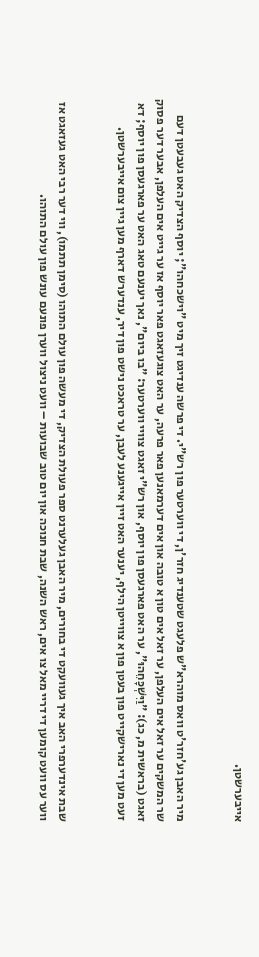אייבערשטן.


מיר האבן גע'חזר'ט וואס מוהרא"ש פלעגט שטענדיג חזר'ן, די ווערטער פון רש"י. די פרשה ענדיגט זיך מיט "וישכחהו"; יוסף הצדיק האט געבעטן דעם שר המשקים ער זאל אים העלפן, ער זאל אים טון א טובה און אים דערמאנען פאר פרעה, ער האט צוגעזאגט פאר יוסף אז ער גייט אים העלפן, אבער דער פסוק זאגט (בראשית מ, כג): "וַיִּשְׁכָּחֵהוּ", ער האט פארגעסן פון יוסף, און רש"י זאגט צוויי ווערטער: "בו ביום", נאך יענעם טאג האט ער פארגעסן פון יוסף; דא זעט מען די נארישקייט פון בעטן פון א צווייטן הילף, יענער האט זיין אייגענע לעבן, ער טראכט נישט פון דיר, ענדערש דארף מען גיין צום אייבערשטן.


שבת אינדערפרי האב איך געוועקט די בחורים, מיר האבן געלערנט ספר פעולת הצדיק, די מעשה פון עולם התוהו (סימן תתמו), ווי דער רבי האט געזאגט אז ווער עס וועט קומען די דריי מאל צו אים, ראש השנה, שבת חנוכה און יום טוב שבועות – וועט ניצול ווערן פונעם עונש פון עולם התוהו.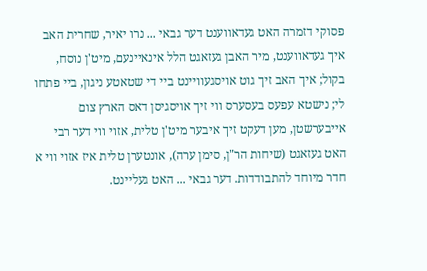פסוקי דזמרה האט געדאווענט דער גבאי ... נרו יאיר, שחרית האב איך געדאווענט, מיר האבן געזאגט הלל אינאיינעם, מיט'ן נוסח, בקול; איך האב זיך גוט אויסגעוויינט ביי די שטאטע ניגון, ביי פתחו לי; נישטא עפעס בעסערס ווי זיך אויסגיסן דאס הארץ צום אייבערשטן, מען דעקט זיך איבער מיט'ן טלית, אזוי ווי דער רבי האט געזאגט (שיחות הר"ן, סימן ערה), אונטערן טלית איז אזוי ווי א חדר מיוחד להתבודדות. דער גבאי ... האט געליינט.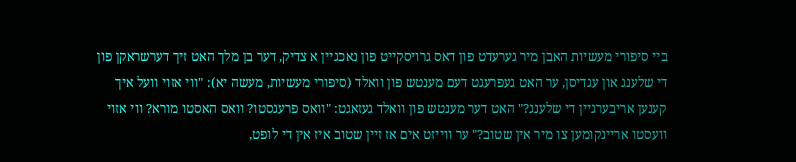ביי סיפורי מעשיות האבן מיר גערעדט פון דאס גרויסקייט פון נאכגיין א צדיק, דער בן מלך האט זיך דערשראקן פון די שלענג און עגדיסן, ער האט געפרעגט דעם מענטש פון וואלד (סיפורי מעשיות, מעשה יא): "ווי אזוי וועל איך קענען אריבערגיין די שלענג?" האט דער מענטש פון וואלד געזאגט: "וואס פרעגסטו? וואס האסטו מורא? ווי אזוי וועסטו אריינקומען צו מיר אין שטוב?" ער ווייזט אים אז זיין שטוב איז אין די לופט,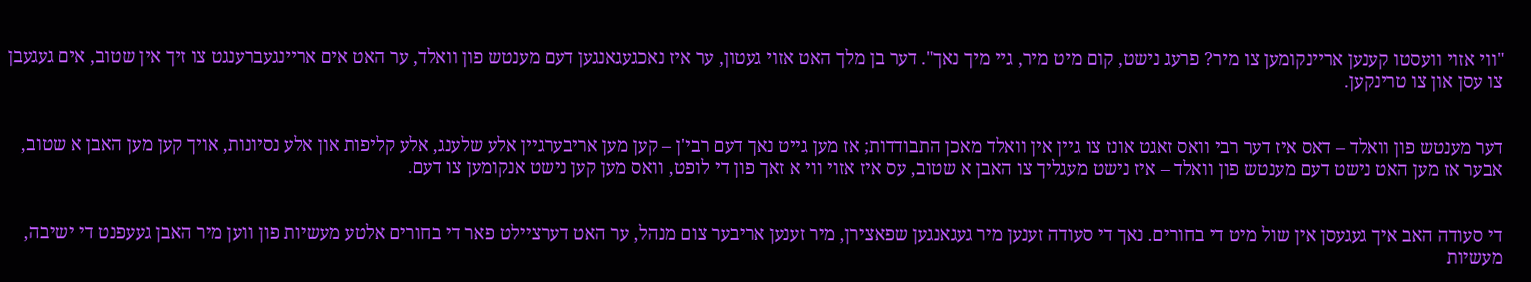"ווי אזוי וועסטו קענען אריינקומען צו מיר? פרעג נישט, קום מיט מיר, גיי מיך נאך". דער בן מלך האט אזוי געטון, ער איז נאכגעגאנגען דעם מענטש פון וואלד, ער האט אים אריינגעברענגט צו זיך אין שטוב, אים געגעבן צו עסן און צו טרינקען.


דער מענטש פון וואלד – דאס איז דער רבי וואס זאגט אונז צו גיין אין וואלד מאכן התבודדות; אז מען גייט נאך דעם רבי'ן – קען מען אריבערגיין אלע שלענג, אלע קליפות און אלע נסיונות, אויך קען מען האבן א שטוב, אבער אז מען האט נישט דעם מענטש פון וואלד – איז נישט מעגליך צו האבן א שטוב, עס איז אזוי ווי א זאך פון די לופט, וואס מען קען נישט אנקומען צו דעם.


די סעודה האב איך געגעסן אין שול מיט די בחורים. נאך די סעודה זענען מיר געגאנגען שפאצירן, מיר זענען אריבער צום מנהל, ער האט דערציילט פאר די בחורים אלטע מעשיות פון ווען מיר האבן געעפנט די ישיבה, מעשיות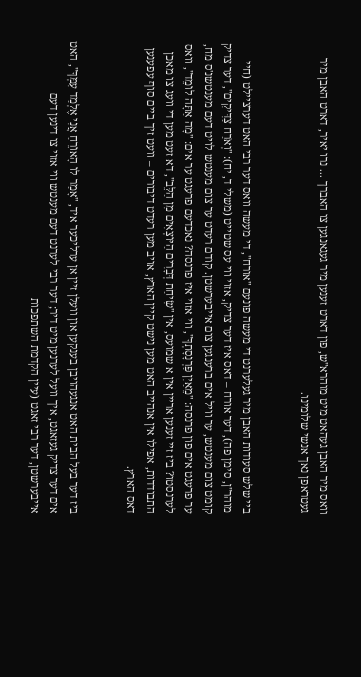וואס מיר האבן געהאט מיט מוהרא"ש, פון דארט זענען מיר געגאנגען צו האברך ... נרו יאיר, דארט האבן מיר געטראפן נאך אנשי שלומינו.


ביי שלש סעודות האבן מיר געלערנט די מעשה פונעם "אורח", די מעשה וואס דער רבי האט דערציילט (חיי מוהר"ן, סימן פה), דער אורח – דאס איז דער צדיק, אזוי ווי עס שטייט (משלי ד, יח): "וְאֹרַח צַדִּיקִים", דער צדיק קומט צום מענטש, ער וויל אים ברענגען צום אייבערשטן. קודם רעדט ער צום מענטש לויט דעם מענטשנ'ס מח, ער פרעגט אים פון פרנסה: "מֵאַיִן פַּרְנָסָתְךָ", ווי אזוי איז פרנסה? נאכדעם פרעגט ער אים: "מָה אַתָּה לוֹמֵד", וואס לערנסטו? ביז זיי זענען אריין אין א שמועס, אין "שִׂיחַת דְּבָרִים הַיּוֹצְאִים מִן הַלֵּב", דא זעט מען די וועג צו מאכן התבודדות, אפילו אין אנהייב האט מען נישט קיין הארץ, אויב מען רעדט דיבורים – וועט זיך ביים סוף עפענען דאס הארץ.


ביז דער בעל הבית האט אנגעהויבן בענקען און וועלן זיין אן ערליכער איד, "אָמַר לוֹ הָאוֹרֵחַ אֲנִי אֶלְמַד עִמְּךָ", האט אים דער צדיק געזאגט, איך וועל לערנען מיט דיר; דער רבי לערנט דעם מענטש ווי אזוי צו דינען דעם אייבערשטן, דער רבי זאגט (עיין הקדמת השתפכות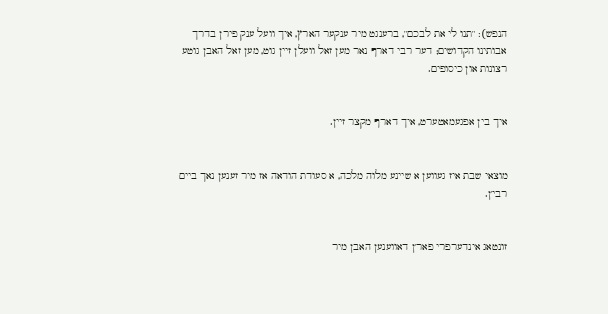הנפש): "תנו לי את לבכם", ברענגט מיר ענקער הארץ, איך וועל ענק פירן בדרך אבותינו הקדושים; דער רבי דארף נאר מען זאל וועלן זיין גוט, מען זאל האבן גוטע רצונות און כיסופים.


איך בין אפגעמאטערט, איך דארף מקצר זיין.


מוצאי שבת איז געווען א שיינע מלוה מלכה, א סעודת הודאה אז מיר זענען נאך ביים רבי'ן.


זונטאג אינדערפרי פאר'ן דאווענען האבן מיר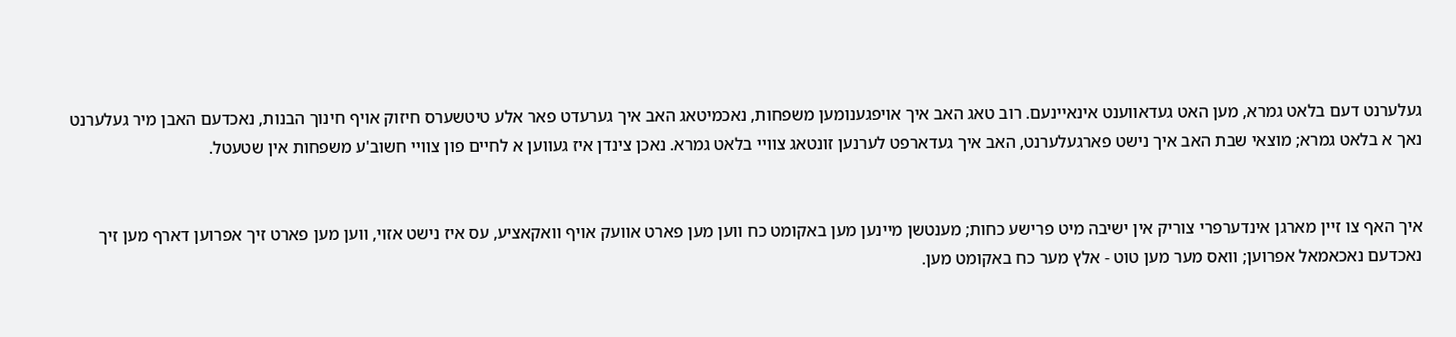געלערנט דעם בלאט גמרא, מען האט געדאווענט אינאיינעם. רוב טאג האב איך אויפגענומען משפחות, נאכמיטאג האב איך גערעדט פאר אלע טיטשערס חיזוק אויף חינוך הבנות, נאכדעם האבן מיר געלערנט נאך א בלאט גמרא; מוצאי שבת האב איך נישט פארגעלערנט, האב איך געדארפט לערנען זונטאג צוויי בלאט גמרא. נאכן צינדן איז געווען א לחיים פון צוויי חשוב'ע משפחות אין שטעטל.


איך האף צו זיין מארגן אינדערפרי צוריק אין ישיבה מיט פרישע כחות; מענטשן מיינען מען באקומט כח ווען מען פארט אוועק אויף וואקאציע, עס איז נישט אזוי, ווען מען פארט זיך אפרוען דארף מען זיך נאכדעם נאכאמאל אפרוען; וואס מער מען טוט - אלץ מער כח באקומט מען.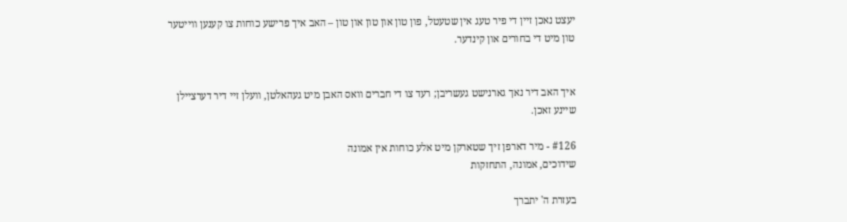יעצט נאכן זיין די פיר טעג אין שטעטל, פון טון און טון און טון – האב איך פרישע כוחות צו קענען ווייטער טון מיט די בחורים און קינדער.


איך האב דיר נאך גארנישט געשריבן; רעד צו די חברים וואס האבן מיט געהאלטן, וועלן זיי דיר דערציילן שיינע זאכן.

#126 - מיר דארפן זיך שטארקן מיט אלע כוחות אין אמונה
שידוכים, אמונה, התחזקות

בעזרת ה' יתברך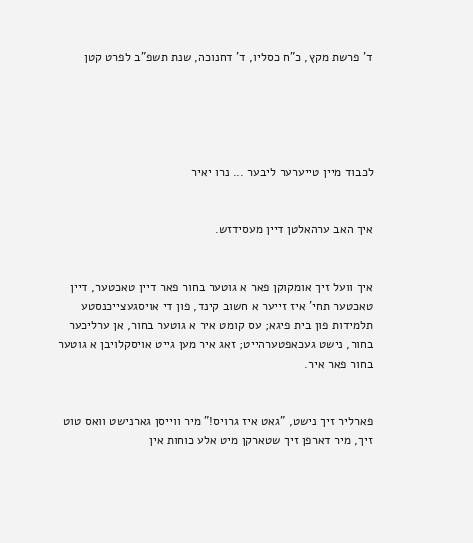ד' פרשת מקץ, כ"ח כסליו, ד' דחנוכה, שנת תשפ"ב לפרט קטן





לכבוד מיין טייערער ליבער ... נרו יאיר


איך האב ערהאלטן דיין מעסידזש.


איך וועל זיך אומקוקן פאר א גוטער בחור פאר דיין טאכטער, דיין טאכטער תחי' איז זייער א חשוב קינד, פון די אויסגעצייכנסטע תלמידות פון בית פיגא; עס קומט איר א גוטער בחור, אן ערליכער בחור, נישט געכאפטערהייט; זאג איר מען גייט אויסקלויבן א גוטער בחור פאר איר.


פארליר זיך נישט, "גאט איז גרויס!" מיר ווייסן גארנישט וואס טוט זיך, מיר דארפן זיך שטארקן מיט אלע כוחות אין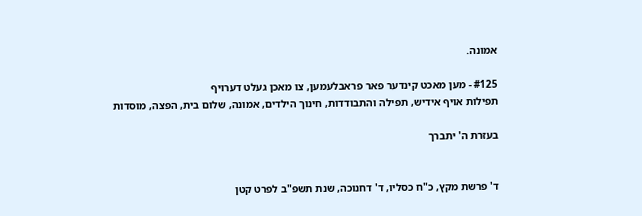אמונה.

#125 - מען מאכט קינדער פאר פראבלעמען, צו מאכן געלט דערויף
תפילות אויף אידיש, תפילה והתבודדות, חינוך הילדים, אמונה, שלום בית, הפצה, מוסדות

בעזרת ה' יתברך


ד' פרשת מקץ, כ"ח כסליו, ד' דחנוכה, שנת תשפ"ב לפרט קטן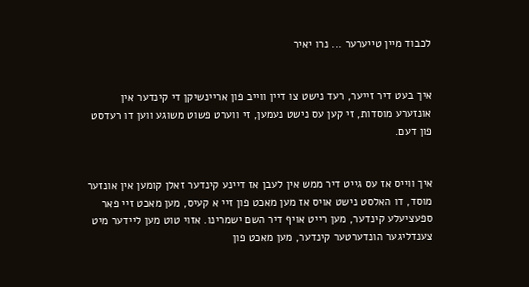לכבוד מיין טייערער ... נרו יאיר


איך בעט דיר זייער, רעד נישט צו דיין ווייב פון אריינשיקן די קינדער אין אונזערע מוסדות, זי קען עס נישט נעמען, זי ווערט פשוט משוגע ווען דו רעדסט פון דעם.


איך ווייס אז עס גייט דיר ממש אין לעבן אז דיינע קינדער זאלן קומען אין אונזער מוסד, דו האלסט נישט אויס אז מען מאכט פון זיי א קעיס, מען מאכט זיי פאר ספעציעלע קינדער, מען רייט אויף דיר השם ישמרינו. אזוי טוט מען ליידער מיט צענדליגער הונדערטער קינדער, מען מאכט פון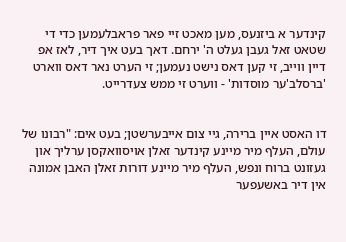קינדער א ביזנעס, מען מאכט זיי פאר פראבלעמען כדי די שטאט זאל געבן געלט ה' ירחם. דאך בעט איך דיר, לאז אפ דיין ווייב, זי קען דאס נישט נעמען; זי הערט נאר דאס ווארט 'ברסלב'ער מוסדות' - ווערט זי ממש צעדרייט.


דו האסט איין ברירה, גיי צום אייבערשטן; בעט אים: "רבונו של עולם, העלף מיר מיינע קינדער זאלן אויסוואקסן ערליך און געזונט ברוח ונפש, העלף מיר מיינע דורות זאלן האבן אמונה אין דיר באשעפער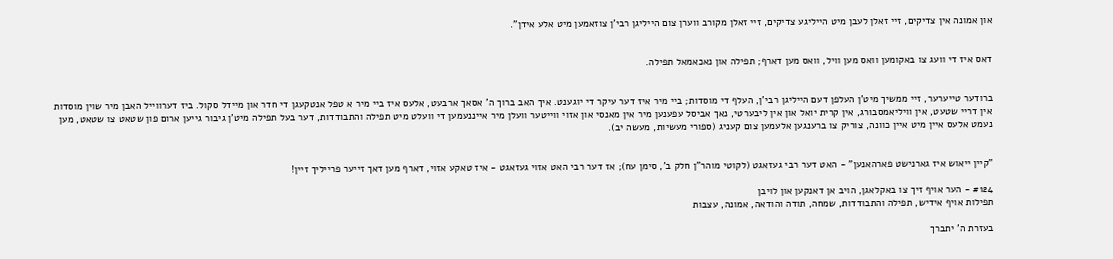און אמונה אין צדיקים, זיי זאלן לעבן מיט הייליגע צדיקים, זיי זאלן מקורב ווערן צום הייליגן רבי'ן צוזאמען מיט אלע אידן".


דאס איז די וועג צו באקומען וואס מען וויל, וואס מען דארף; תפילה און נאכאמאל תפילה.


ברודער טייערער, זיי ממשיך מיט'ן העלפן דעם הייליגן רבי'ן, העלף די מוסדות; ביי מיר איז דער עיקר די יוגענט. איך האב ברוך ה' אסאך ארבעט, אלעס איז ביי מיר א טפל אנטקעגן די חדר און מיידל סקול. ביז דערווייל האבן מיר שוין מוסדות אין דריי שטעט, אין וויליאמסבורג, אין קרית יואל און אין ליבערטי, נאך אביסל עפענען מיר אין מאנסי און אזוי ווייטער וועלן מיר אייננעמען די וועלט מיט תפילה והתבודדות, דער בעל תפילה מיט'ן גיבור גייען ארום פון שטאט צו שטאט, מען נעמט אלעס איין מיט איין כוונה, צוריק צו ברענגען אלעמען צום קעניג (ספורי מעשיות, מעשה יב).


"קיין ייאוש איז גארנישט פארהאנען" - האט דער רבי געזאגט (לקוטי מוהר"ן חלק ב', סימן עח); אז דער רבי האט אזוי געזאגט - איז טאקע אזוי, דארף מען דאך זייער פרייליך זיין!

#124 - הער אויף זיך צו באקלאגן, הויב אן דאנקען און לויבן
תפילות אויף אידיש, תפילה והתבודדות, שמחה, תודה והודאה, אמונה, עצבות

בעזרת ה' יתברך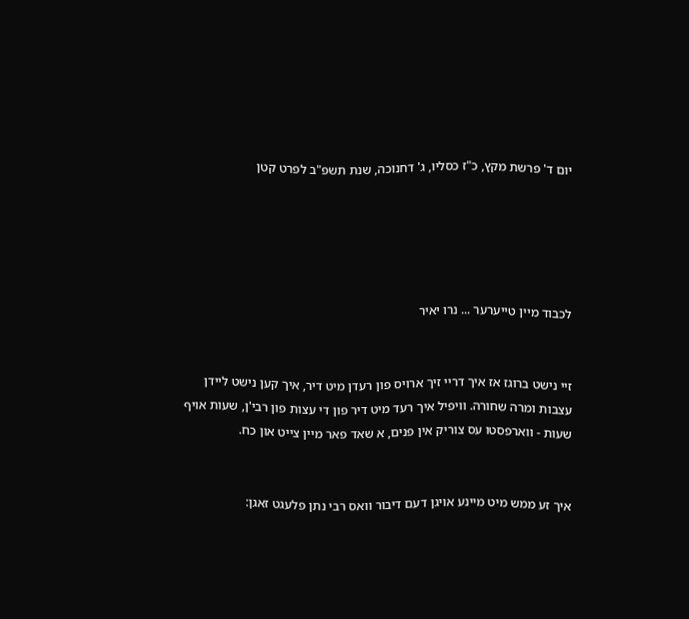יום ד' פרשת מקץ, כ"ז כסליו, ג' דחנוכה, שנת תשפ"ב לפרט קטן





לכבוד מיין טייערער ... נרו יאיר


זיי נישט ברוגז אז איך דריי זיך ארויס פון רעדן מיט דיר, איך קען נישט ליידן עצבות ומרה שחורה. וויפיל איך רעד מיט דיר פון די עצות פון רבי'ן, שעות אויף שעות - ווארפסטו עס צוריק אין פנים, א שאד פאר מיין צייט און כח.


איך זע ממש מיט מיינע אויגן דעם דיבור וואס רבי נתן פלעגט זאגן: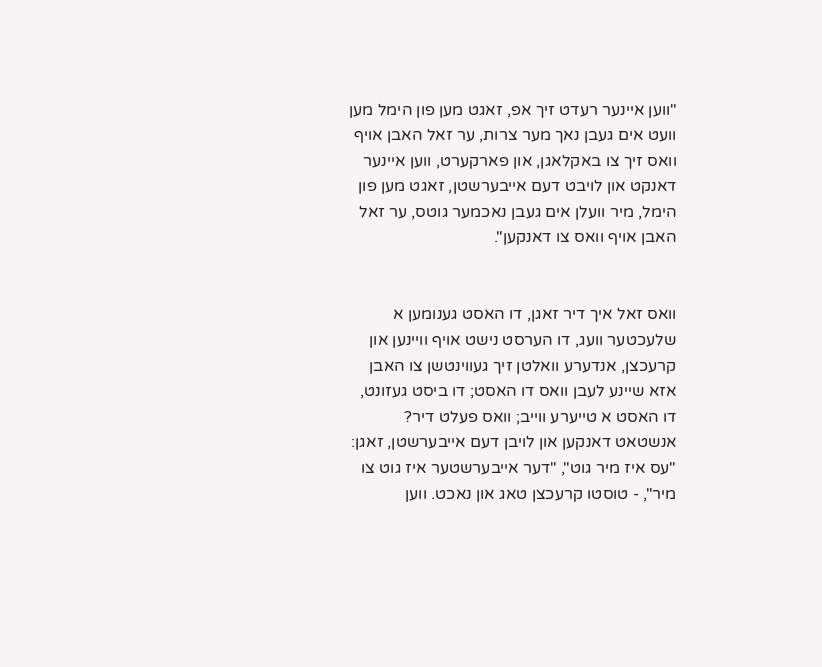"ווען איינער רעדט זיך אפ, זאגט מען פון הימל מען וועט אים געבן נאך מער צרות, ער זאל האבן אויף וואס זיך צו באקלאגן, און פארקערט, ווען איינער דאנקט און לויבט דעם אייבערשטן, זאגט מען פון הימל, מיר וועלן אים געבן נאכמער גוטס, ער זאל האבן אויף וואס צו דאנקען".


וואס זאל איך דיר זאגן, דו האסט גענומען א שלעכטער וועג, דו הערסט נישט אויף וויינען און קרעכצן, אנדערע וואלטן זיך געווינטשן צו האבן אזא שיינע לעבן וואס דו האסט; דו ביסט געזונט, דו האסט א טייערע ווייב; וואס פעלט דיר? אנשטאט דאנקען און לויבן דעם אייבערשטן, זאגן: "עס איז מיר גוט", "דער אייבערשטער איז גוט צו מיר", - טוסטו קרעכצן טאג און נאכט. ווען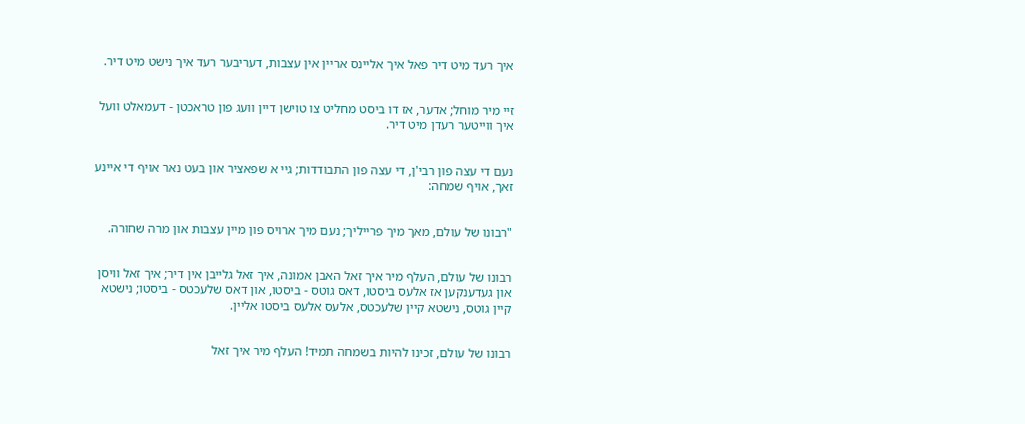איך רעד מיט דיר פאל איך אליינס אריין אין עצבות, דעריבער רעד איך נישט מיט דיר.


זיי מיר מוחל; אדער, אז דו ביסט מחליט צו טוישן דיין וועג פון טראכטן - דעמאלט וועל איך ווייטער רעדן מיט דיר.


נעם די עצה פון רבי'ן, די עצה פון התבודדות; גיי א שפאציר און בעט נאר אויף די איינע זאך, אויף שמחה:


"רבונו של עולם, מאך מיך פרייליך; נעם מיך ארויס פון מיין עצבות און מרה שחורה.


רבונו של עולם, העלף מיר איך זאל האבן אמונה, איך זאל גלייבן אין דיר; איך זאל וויסן און געדענקען אז אלעס ביסטו, דאס גוטס - ביסטו, און דאס שלעכטס - ביסטו; נישטא קיין גוטס, נישטא קיין שלעכטס, אלעס אלעס ביסטו אליין.


רבונו של עולם, זכינו להיות בשמחה תמיד! העלף מיר איך זאל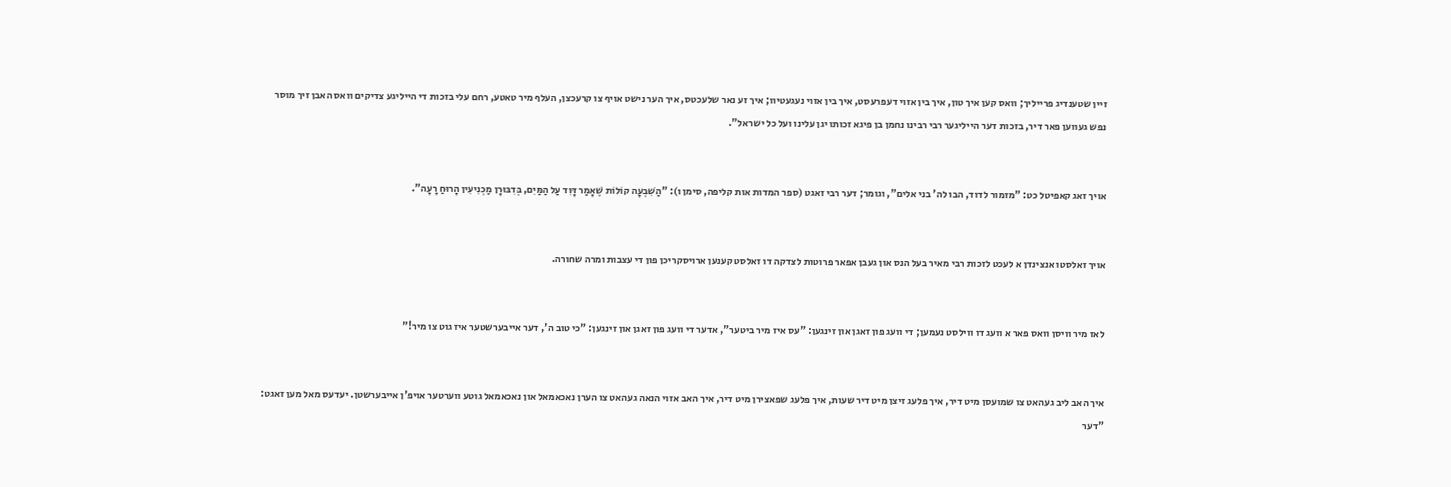זיין שטענדיג פרייליך; וואס קען איך טון, איך בין אזוי דעפרעסט, איך בין אזוי נעגעטיוו; איך זע נאר שלעכטס, איך הער נישט אויף צו קרעכצן, העלף מיר טאטע, רחם עלי בזכות די הייליגע צדיקים וואס האבן זיך מוסר נפש געווען פאר דיר, בזכות דער הייליגער רבי רבינו נחמן בן פיגא זכותו יגן עלינו ועל כל ישראל".


אויך זאג קאפיטל כט: "מזמור לדוד, הבו לה' בני אלים", וגומר; דער רבי זאגט (ספר המדות אות קליפה, סימן ו): "הַשִּׁבְעָה קוֹלוֹת שֶׁאָמַר דָּוִד עַל הַמַּיִם, בְּדִבּוּרָן מַכְנִיעִין הָרוּחַ רָעָה".


אויך זאלסטו אנצינדן א לעכט לזכות רבי מאיר בעל הנס און געבן אפאר פרוטות לצדקה דו זאלסט קענען ארויסקריכן פון די עצבות ומרה שחורה.


לאז מיר וויסן וואס פאר א וועג דו ווילסט נעמען; די וועג פון זאגן און זינגען: "עס איז מיר ביטער", אדער די וועג פון זאגן און זינגען: "כי טוב ה', דער אייבערשטער איז גוט צו מיר!"


איך האב ליב געהאט צו שמועסן מיט דיר, איך פלעג זיצן מיט דיר שעות, איך פלעג שפאצירן מיט דיר, איך האב אזוי הנאה געהאט צו הערן נאכאמאל און נאכאמאל גוטע ווערטער אויפ'ן אייבערשטן. יעדעס מאל מען זאגט: "דער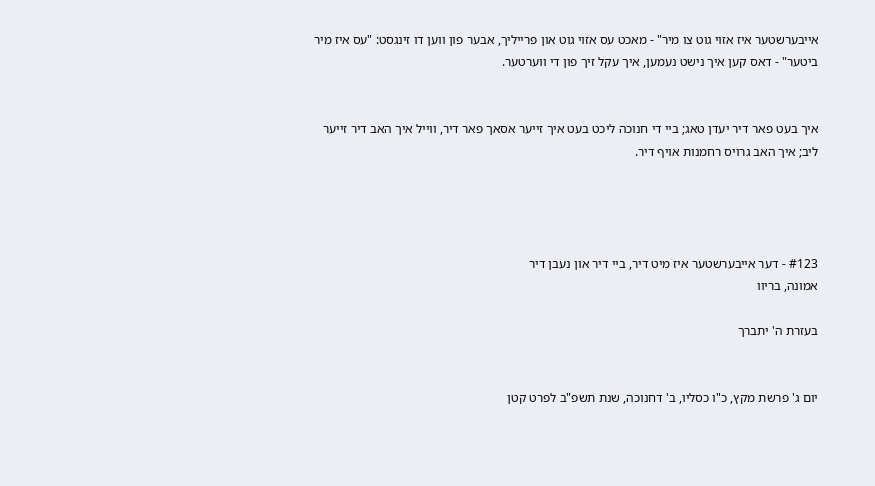אייבערשטער איז אזוי גוט צו מיר" - מאכט עס אזוי גוט און פרייליך, אבער פון ווען דו זינגסט: "עס איז מיר ביטער" - דאס קען איך נישט נעמען, איך עקל זיך פון די ווערטער.


איך בעט פאר דיר יעדן טאג; ביי די חנוכה ליכט בעט איך זייער אסאך פאר דיר, ווייל איך האב דיר זייער ליב; איך האב גרויס רחמנות אויף דיר.




#123 - דער אייבערשטער איז מיט דיר, ביי דיר און נעבן דיר
אמונה, בריוו

בעזרת ה' יתברך


יום ג' פרשת מקץ, כ"ו כסליו, ב' דחנוכה, שנת תשפ"ב לפרט קטן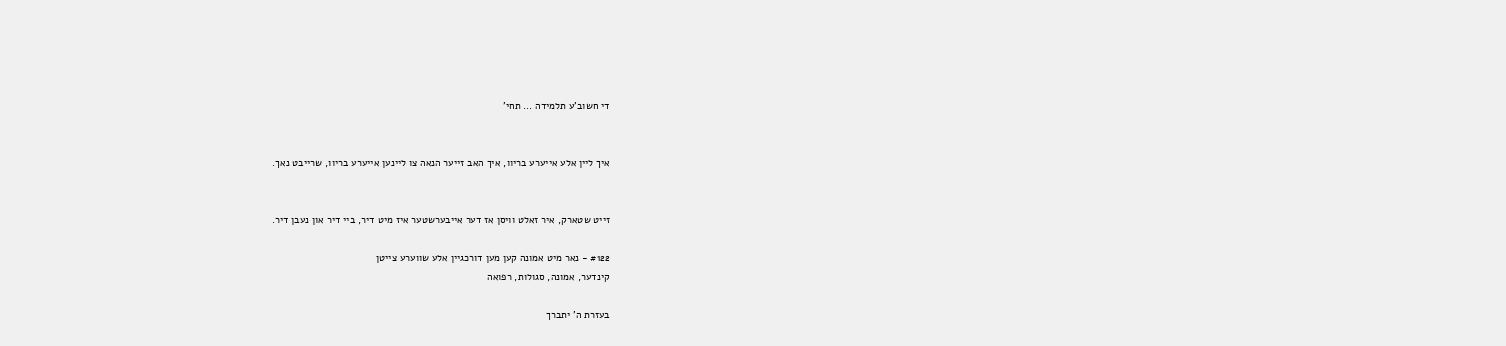די חשוב'ע תלמידה ... תחי'


איך ליין אלע אייערע בריוו, איך האב זייער הנאה צו ליינען אייערע בריוו, שרייבט נאך.


זייט שטארק, איר זאלט וויסן אז דער אייבערשטער איז מיט דיר, ביי דיר און נעבן דיר.

#122 - נאר מיט אמונה קען מען דורכגיין אלע שווערע צייטן
קינדער, אמונה, סגולות, רפואה

בעזרת ה' יתברך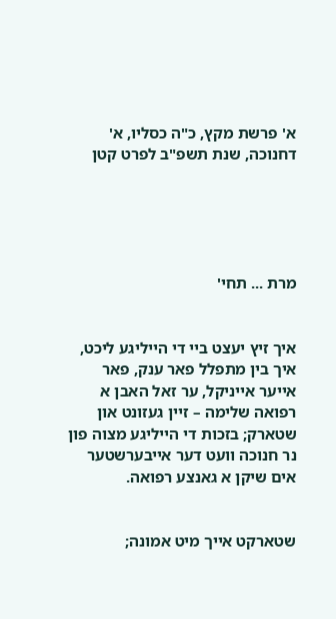א' פרשת מקץ, כ"ה כסליו, א' דחנוכה, שנת תשפ"ב לפרט קטן





מרת ... תחי'


איך זיץ יעצט ביי די הייליגע ליכט, איך בין מתפלל פאר ענק, פאר אייער אייניקל, ער זאל האבן א רפואה שלימה – זיין געזונט און שטארק; בזכות די הייליגע מצוה פון נר חנוכה וועט דער אייבערשטער אים שיקן א גאנצע רפואה.


שטארקט אייך מיט אמונה;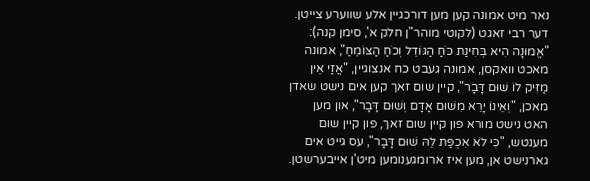נאר מיט אמונה קען מען דורכגיין אלע שווערע צייטן. דער רבי זאגט (לקוטי מוהר"ן חלק א', סימן קנה): "אֱמוּנָה הִיא בְּחִינַת כֹּחַ הַגּוֹדֵל וְכֹחַ הַצּוֹמֵחַ", אמונה מאכט וואקסן, אמונה געבט כח אנצוגיין, "אֲזַי אֵין מַזִּיק לוֹ שׁוּם דָּבָר", קיין שום זאך קען אים נישט שאדן מאכן, "וְאֵינוֹ יָרֵא מִשּׁוּם אָדָם וְשׁוּם דָּבָר", און מען האט נישט מורא פון קיין שום זאך, פון קיין שום מענטש, "כִּי לֹא אִכְפַּת לֵהּ שׁוּם דָּבָר", עס גייט אים גארנישט אן, מען איז ארומגענומען מיט'ן אייבערשטן.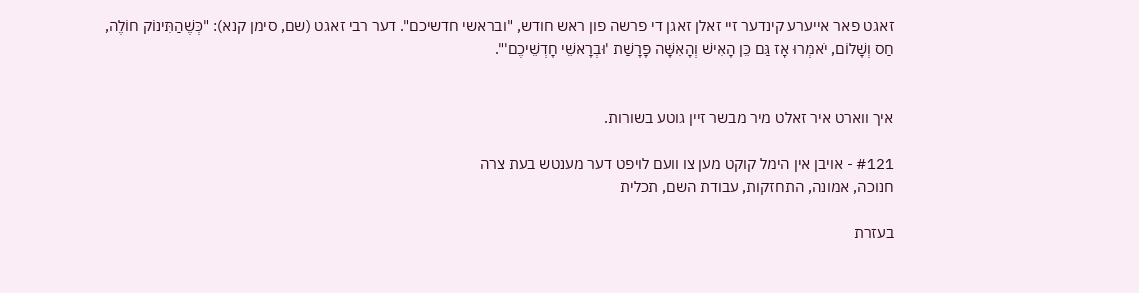זאגט פאר אייערע קינדער זיי זאלן זאגן די פרשה פון ראש חודש, "ובראשי חדשיכם". דער רבי זאגט (שם, סימן קנא): "כְּשֶׁהַתִּינוֹק חוֹלֶה, חַס וְשָׁלוֹם, יֹאמְרוּ אָז גַּם כֵּן הָאִישׁ וְהָאִשָּׁה פָּרָשַׁת 'וּבְרָאשֵׁי חָדְשֵׁיכֶם'".


איך ווארט איר זאלט מיר מבשר זיין גוטע בשורות.

#121 - אויבן אין הימל קוקט מען צו וועם לויפט דער מענטש בעת צרה
חנוכה, אמונה, התחזקות, עבודת השם, תכלית

בעזרת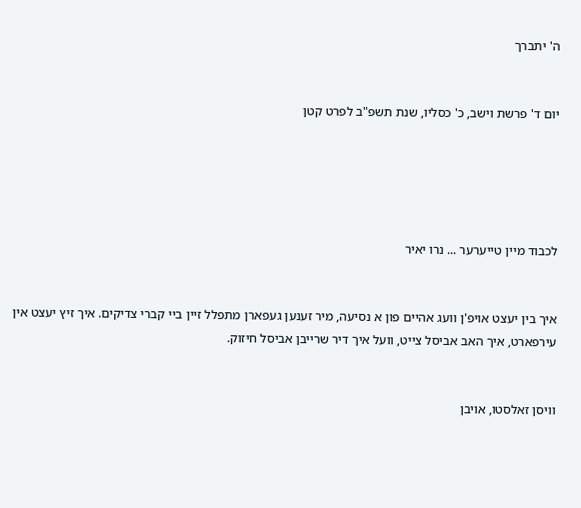ה' יתברך


יום ד' פרשת וישב, כ' כסליו, שנת תשפ"ב לפרט קטן





לכבוד מיין טייערער ... נרו יאיר


איך בין יעצט אויפ'ן וועג אהיים פון א נסיעה, מיר זענען געפארן מתפלל זיין ביי קברי צדיקים. איך זיץ יעצט אין עירפארט, איך האב אביסל צייט, וועל איך דיר שרייבן אביסל חיזוק.


וויסן זאלסטו, אויבן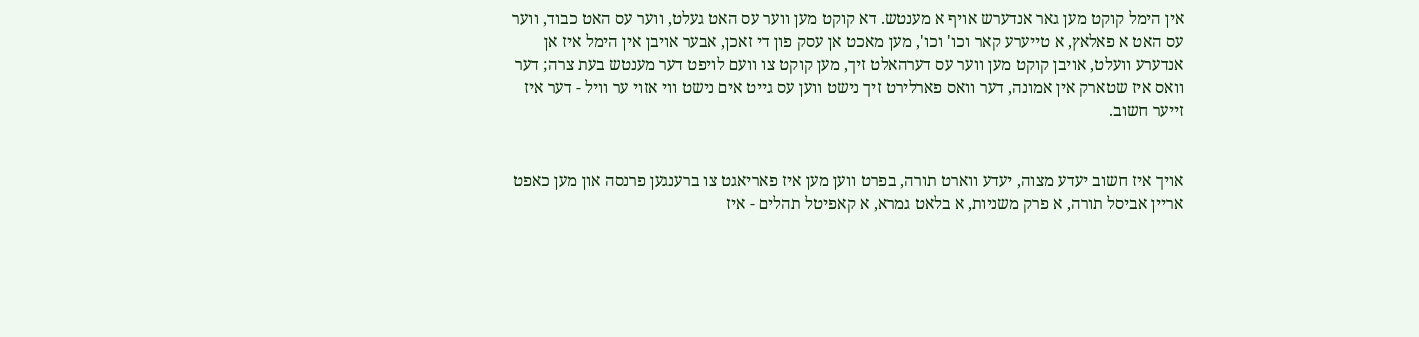אין הימל קוקט מען גאר אנדערש אויף א מענטש. דא קוקט מען ווער עס האט געלט, ווער עס האט כבוד, ווער עס האט א פאלאץ, א טייערע קאר וכו' וכו', מען מאכט אן עסק פון די זאכן, אבער אויבן אין הימל איז אן אנדערע וועלט, אויבן קוקט מען ווער עס דערהאלט זיך, מען קוקט צו וועם לויפט דער מענטש בעת צרה; דער וואס איז שטארק אין אמונה, דער וואס פארלירט זיך נישט ווען עס גייט אים נישט ווי אזוי ער וויל - דער איז זייער חשוב.


אויך איז חשוב יעדע מצוה, יעדע ווארט תורה, בפרט ווען מען איז פאריאגט צו ברענגען פרנסה און מען כאפט אריין אביסל תורה, א פרק משניות, א בלאט גמרא, א קאפיטל תהלים - איז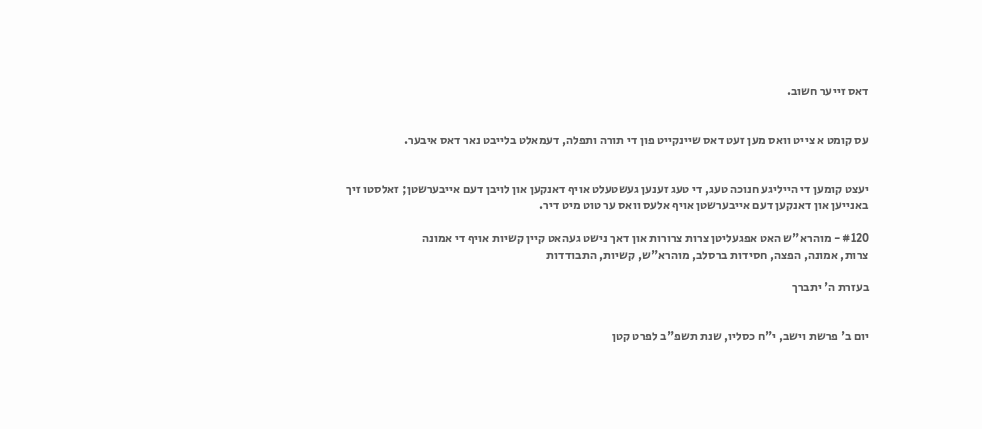דאס זייער חשוב.


עס קומט א צייט וואס מען זעט דאס שיינקייט פון די תורה ותפלה, דעמאלט בלייבט נאר דאס איבער.


יעצט קומען די הייליגע חנוכה טעג, די טעג זענען געשטעלט אויף דאנקען און לויבן דעם אייבערשטן; זאלסטו זיך באנייען און דאנקען דעם אייבערשטן אויף אלעס וואס ער טוט מיט דיר.

#120 - מוהרא"ש האט אפגעליטן צרות צרורות און דאך נישט געהאט קיין קשיות אויף די אמונה
צרות, אמונה, הפצה, חסידות ברסלב, מוהרא"ש, קשיות, התבודדות

בעזרת ה' יתברך


יום ב' פרשת וישב, י"ח כסליו, שנת תשפ"ב לפרט קטן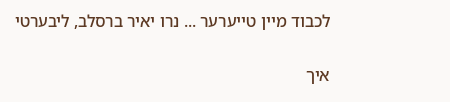לכבוד מיין טייערער ... נרו יאיר ברסלב, ליבערטי


איך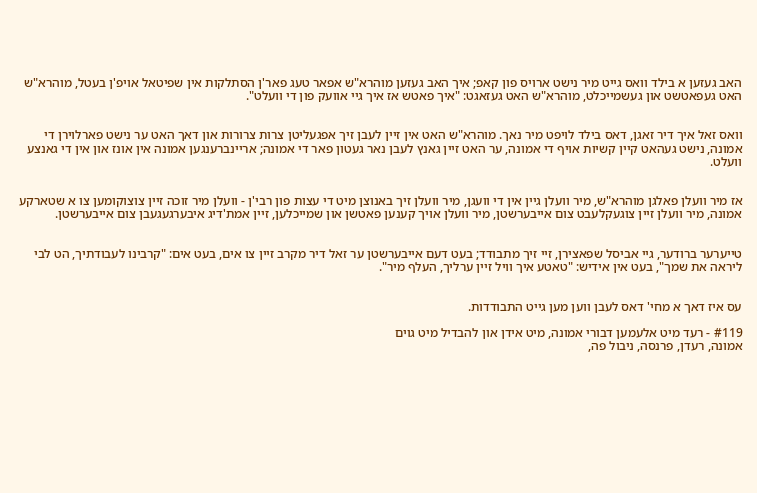האב געזען א בילד וואס גייט מיר נישט ארויס פון קאפ; איך האב געזען מוהרא"ש אפאר טעג פאר'ן הסתלקות אין שפיטאל אויפ'ן בעטל, מוהרא"ש האט געפאטשט און געשמייכלט, מוהרא"ש האט געזאגט: "איך פאטש אז איך גיי אוועק פון די וועלט".


וואס זאל איך דיר זאגן, דאס בילד לויפט מיר נאך. מוהרא"ש האט אין זיין לעבן זיך אפגעליטן צרות צרורות און דאך האט ער נישט פארלוירן די אמונה, נישט געהאט קיין קשיות אויף די אמונה, ער האט זיין גאנץ לעבן נאר געטון פאר די אמונה; אריינברענגען אמונה אין אונז און אין די גאנצע וועלט.


אז מיר וועלן פאלגן מוהרא"ש, מיר וועלן גיין אין די וועגן, מיר וועלן זיך באנוצן מיט די עצות פון רבי'ן - וועלן מיר זוכה זיין צוצוקומען צו א שטארקע אמונה, מיר וועלן זיין צוגעקלעבט צום אייבערשטן, מיר וועלן אויך קענען פאטשן און שמייכלען, זיין אמת'דיג איבערגעגעבן צום אייבערשטן.


טייערער ברודער, גיי אביסל שפאצירן, זיי זיך מתבודד; בעט דעם אייבערשטן ער זאל דיר מקרב זיין צו אים, בעט אים: "קרבינו לעבודתיך, הט לבי ליראה את שמך", בעט אין אידיש: "טאטע איך וויל זיין ערליך, העלף מיר".


עס איז דאך א מחי' דאס לעבן ווען מען גייט התבודדות.

#119 - רעד מיט אלעמען דבורי אמונה, מיט אידן און להבדיל מיט גוים
אמונה, רעדן, פרנסה, ניבול פה,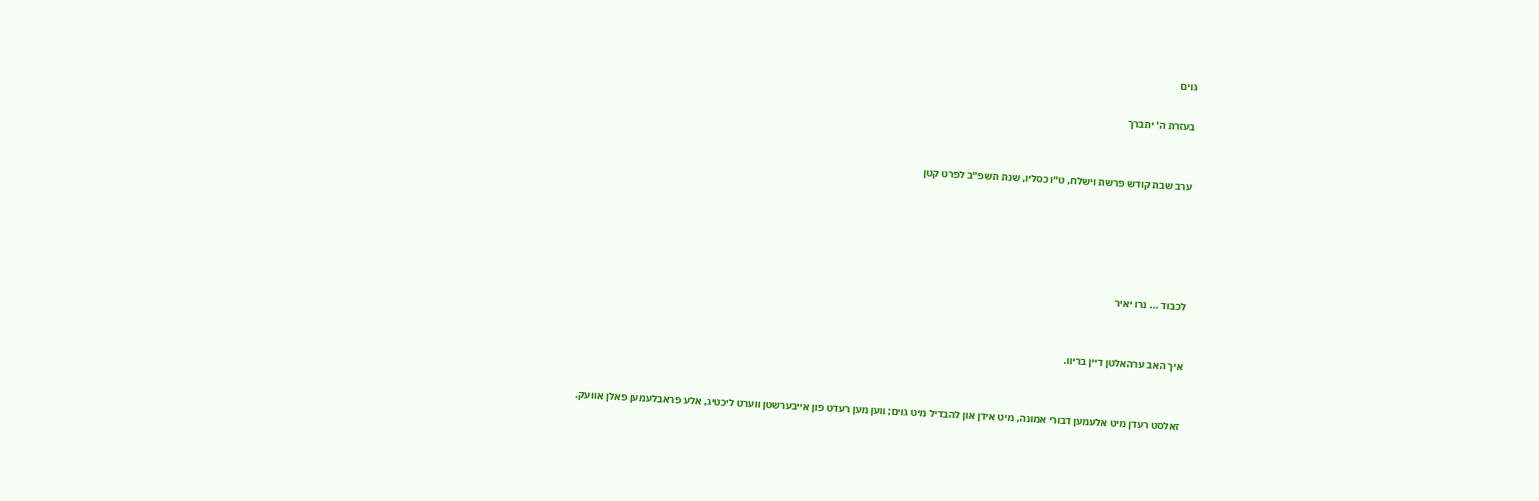גוים

בעזרת ה' יתברך


ערב שבת קודש פרשת וישלח, ט"ו כסליו, שנת תשפ"ב לפרט קטן





לכבוד ... נרו יאיר


איך האב ערהאלטן דיין בריוו.


זאלסט רעדן מיט אלעמען דבורי אמונה, מיט אידן און להבדיל מיט גוים; ווען מען רעדט פון אייבערשטן ווערט ליכטיג, אלע פראבלעמען פאלן אוועק.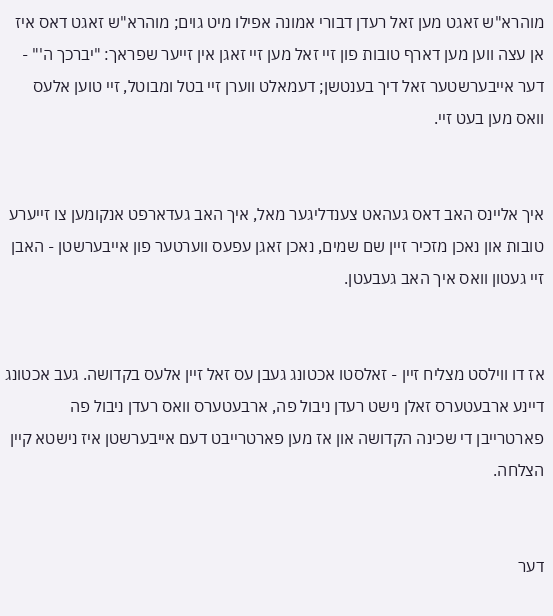מוהרא"ש זאגט מען זאל רעדן דבורי אמונה אפילו מיט גוים; מוהרא"ש זאגט דאס איז אן עצה ווען מען דארף טובות פון זיי זאל מען זיי זאגן אין זייער שפראך: "יברכך ה'" - דער אייבערשטער זאל דיך בענטשן; דעמאלט ווערן זיי בטל ומבוטל, זיי טוען אלעס וואס מען בעט זיי.


איך אליינס האב דאס געהאט צענדליגער מאל, איך האב געדארפט אנקומען צו זייערע טובות און נאכן מזכיר זיין שם שמים, נאכן זאגן עפעס ווערטער פון אייבערשטן - האבן זיי געטון וואס איך האב געבעטן.


אז דו ווילסט מצליח זיין - זאלסטו אכטונג געבן עס זאל זיין אלעס בקדושה. געב אכטונג דיינע ארבעטערס זאלן נישט רעדן ניבול פה, ארבעטערס וואס רעדן ניבול פה פארטרייבן די שכינה הקדושה און אז מען פארטרייבט דעם אייבערשטן איז נישטא קיין הצלחה.


דער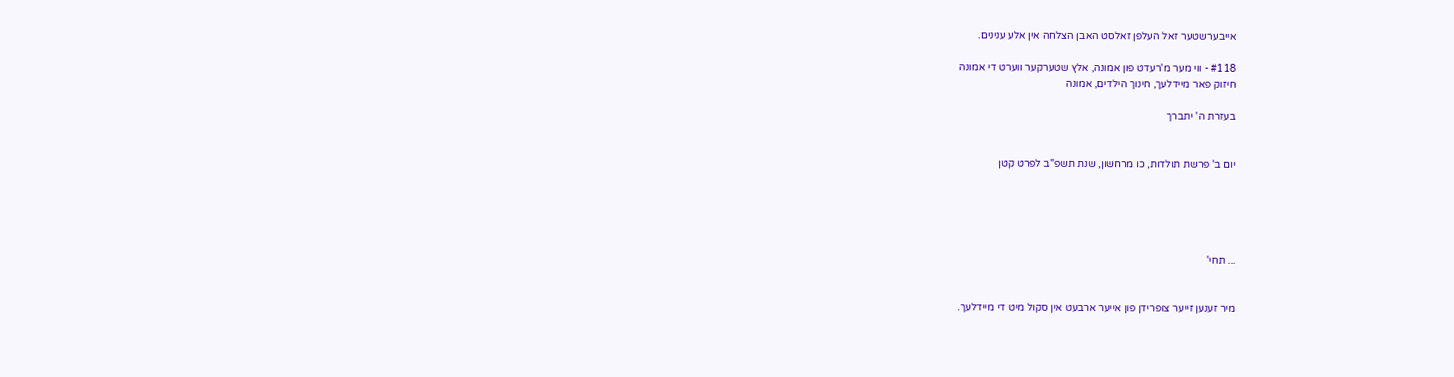אייבערשטער זאל העלפן זאלסט האבן הצלחה אין אלע ענינים.

#118 - ווי מער מ'רעדט פון אמונה, אלץ שטערקער ווערט די אמונה
חיזוק פאר מיידלעך, חינוך הילדים, אמונה

בעזרת ה' יתברך


יום ב' פרשת תולדות, כו מרחשון, שנת תשפ"ב לפרט קטן





... תחי'


מיר זענען זייער צופרידן פון אייער ארבעט אין סקול מיט די מיידלעך.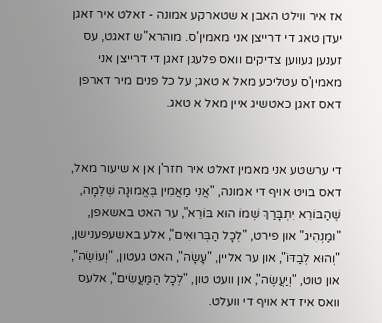אז איר ווילט האבן א שטארקע אמונה - זאלט איר זאגן יעדן טאג די דרייצן אני מאמין'ס. מוהרא"ש זאגט, עס זענען געווען צדיקים וואס פלעגן זאגן די דרייצן אני מאמין'ס עטליכע מאל א טאג; על כל פנים מיר דארפן דאס זאגן כאטשיג איין מאל א טאג.


די ערשטע אני מאמין זאלט איר חזר'ן אן א שיעור מאל, דאס בויט אויף די אמונה, "אֲנִי מַאֲמִין בֶּאֱמוּנָה שְׁלֵמָה, שֶׁהַבּוֹרֵא יִתְבָּרַךְ שְׁמוֹ הוּא בּוֹרֵא", ער האט באשאפן, "וּמַנְהִיג" און פירט, "לְכָל הַבְּרוּאִים", אלע באשעפענישן, "וְהוּא לְבַדּוֹ", און ער אליין, "עָשָׂה", האט געטון, "וְעוֹשֶׂה", און טוט, "וְיַעֲשֶׂה", און וועט טון, "לְכָל הַמַּעֲשִׂים", אלעס וואס איז דא אויף די וועלט.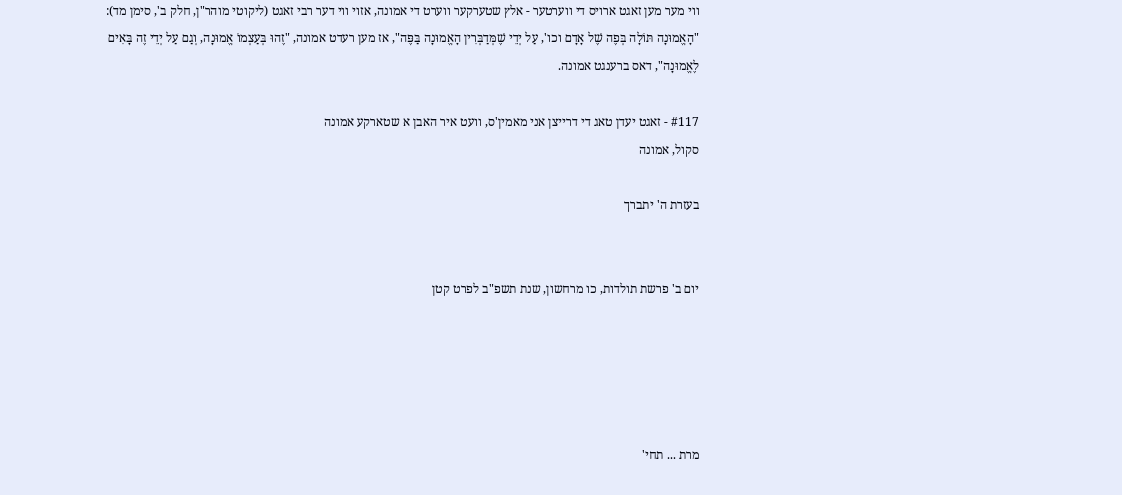ווי מער מען זאגט ארויס די ווערטער - אלץ שטערקער ווערט די אמונה, אזוי ווי דער רבי זאגט (ליקוטי מוהר"ן, חלק ב', סימן מד): "הָאֱמוּנָה תּוֹלָה בְּפֶה שֶׁל אָדָם וכו', עַל יְדֵי שֶׁמְּדַבְּרִין הָאֱמוּנָה בַּפֶּה", אז מען רעדט אמונה, "זֶהוּ בְּעַצְמוֹ אֱמוּנָה, וְגַם עַל יְדֵי זֶה בָּאִים לֶאֱמוּנָה", דאס ברענגט אמונה.

#117 - זאגט יעדן טאג די דרייצן אני מאמין'ס, וועט איר האבן א שטארקע אמונה
סקול, אמונה

בעזרת ה' יתברך


יום ב' פרשת תולדות, כו מרחשון, שנת תשפ"ב לפרט קטן





מרת ... תחי'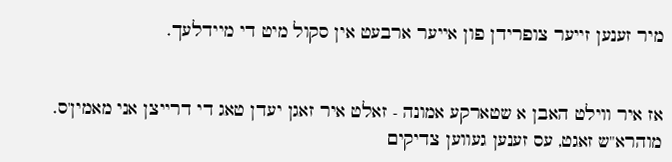מיר זענען זייער צופרידן פון אייער ארבעט אין סקול מיט די מיידלעך.


אז איר ווילט האבן א שטארקע אמונה - זאלט איר זאגן יעדן טאג די דרייצן אני מאמין'ס. מוהרא"ש זאגט, עס זענען געווען צדיקים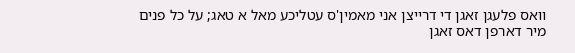וואס פלעגן זאגן די דרייצן אני מאמין'ס עטליכע מאל א טאג; על כל פנים מיר דארפן דאס זאגן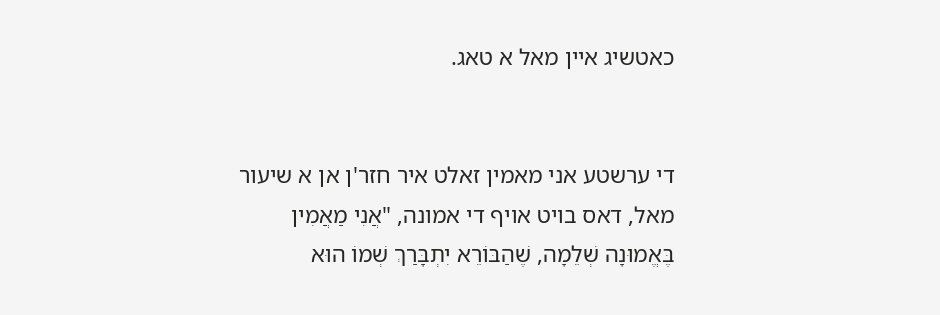כאטשיג איין מאל א טאג.


די ערשטע אני מאמין זאלט איר חזר'ן אן א שיעור מאל, דאס בויט אויף די אמונה, "אֲנִי מַאֲמִין בֶּאֱמוּנָה שְׁלֵמָה, שֶׁהַבּוֹרֵא יִתְבָּרַךְ שְׁמוֹ הוּא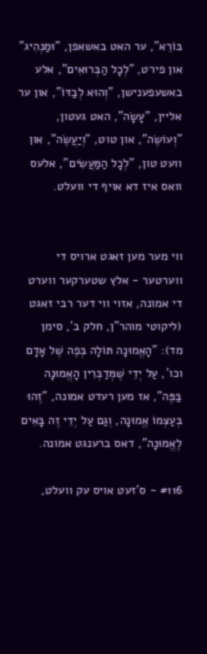בּוֹרֵא", ער האט באשאפן, "וּמַנְהִיג" און פירט, "לְכָל הַבְּרוּאִים", אלע באשעפענישן, "וְהוּא לְבַדּוֹ", און ער אליין, "עָשָׂה", האט געטון, "וְעוֹשֶׂה", און טוט, "וְיַעֲשֶׂה", און וועט טון, "לְכָל הַמַּעֲשִׂים", אלעס וואס איז דא אויף די וועלט.


ווי מער מען זאגט ארויס די ווערטער - אלץ שטערקער ווערט די אמונה, אזוי ווי דער רבי זאגט (ליקוטי מוהר"ן, חלק ב', סימן מד): "הָאֱמוּנָה תּוֹלָה בְּפֶה שֶׁל אָדָם וכו', עַל יְדֵי שֶׁמְּדַבְּרִין הָאֱמוּנָה בַּפֶּה", אז מען רעדט אמונה, "זֶהוּ בְּעַצְמוֹ אֱמוּנָה, וְגַם עַל יְדֵי זֶה בָּאִים לֶאֱמוּנָה", דאס ברענגט אמונה.

#116 - ס'זעט אויס עק וועלט,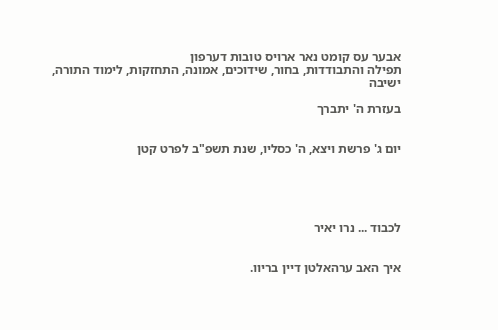אבער עס קומט נאר ארויס טובות דערפון
תפילה והתבודדות, בחור, שידוכים, אמונה, התחזקות, לימוד התורה, ישיבה

בעזרת ה' יתברך


יום ג' פרשת ויצא, ה' כסליו, שנת תשפ"ב לפרט קטן





לכבוד ... נרו יאיר


איך האב ערהאלטן דיין בריוו.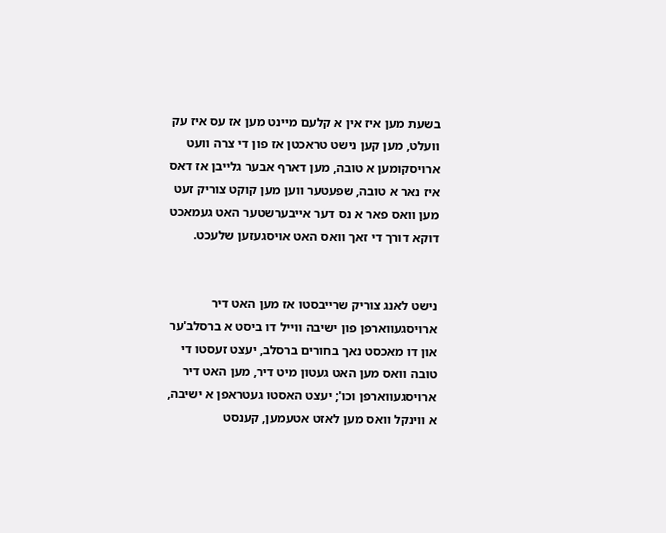בשעת מען איז אין א קלעם מיינט מען אז עס איז עק וועלט, מען קען נישט טראכטן אז פון די צרה וועט ארויסקומען א טובה, מען דארף אבער גלייבן אז דאס איז נאר א טובה, שפעטער ווען מען קוקט צוריק זעט מען וואס פאר א נס דער אייבערשטער האט געמאכט דוקא דורך די זאך וואס האט אויסגעזען שלעכט.


נישט לאנג צוריק שרייבסטו אז מען האט דיר ארויסגעווארפן פון ישיבה ווייל דו ביסט א ברסלב'ער און דו מאכסט נאך בחורים ברסלב, יעצט זעסטו די טובה וואס מען האט געטון מיט דיר, מען האט דיר ארויסגעווארפן וכו'; יעצט האסטו געטראפן א ישיבה, א ווינקל וואס מען לאזט אטעמען, קענסט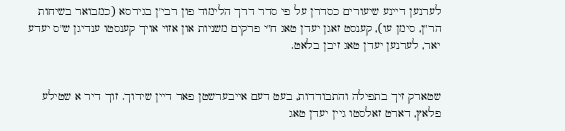לערנען דיינע שיעורים כסדרן על פי סדר דרך הלימוד פון רבי'ן בגירסא (כמבואר בשיחות הר"ן, סימן עו), קענסט זאגן יעדן טאג ח"י פרקים משניות און אזוי אויך קענסטו ענדיגן ש"ס יעדע יאר, לערנען יעדן טאג זיבן בלאט.


שטארק זיך בתפילה והתבודדות, בעט דעם אייבערשטן פאר דיין שידוך. זוך דיר א שטילע פלאץ, דארט זאלסטו גיין יעדן טאג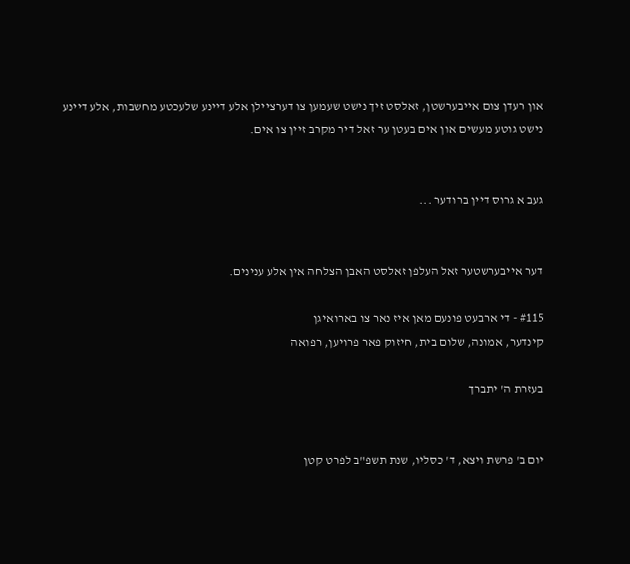און רעדן צום אייבערשטן, זאלסט זיך נישט שעמען צו דערציילן אלע דיינע שלעכטע מחשבות, אלע דיינע נישט גוטע מעשים און אים בעטן ער זאל דיר מקרב זיין צו אים.


געב א גרוס דיין ברודער ...


דער אייבערשטער זאל העלפן זאלסט האבן הצלחה אין אלע ענינים.

#115 - די ארבעט פונעם מאן איז נאר צו בארואיגן
קינדער, אמונה, שלום בית, חיזוק פאר פרויען, רפואה

בעזרת ה' יתברך


יום ב' פרשת ויצא, ד' כסליו, שנת תשפ"ב לפרט קטן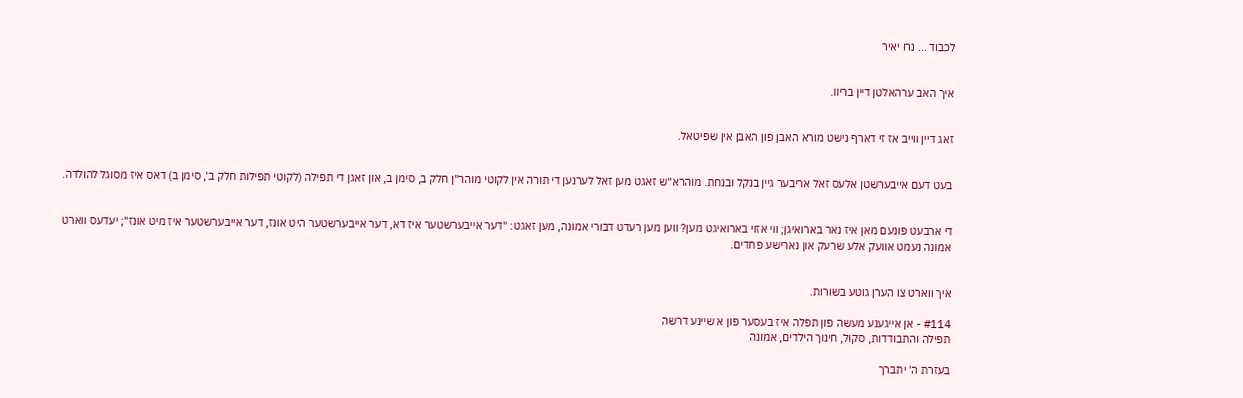לכבוד ... נרו יאיר


איך האב ערהאלטן דיין בריוו.


זאג דיין ווייב אז זי דארף נישט מורא האבן פון האבן אין שפיטאל.


בעט דעם אייבערשטן אלעס זאל אריבער גיין בנקל ובנחת. מוהרא"ש זאגט מען זאל לערנען די תורה אין לקוטי מוהר"ן חלק ב, סימן ב, און זאגן די תפילה (לקוטי תפילות חלק ב', סימן ב) דאס איז מסוגל להולדה.


די ארבעט פונעם מאן איז נאר בארואיגן; ווי אזוי בארואיגט מען? ווען מען רעדט דבורי אמונה, מען זאגט: "דער אייבערשטער איז דא, דער אייבערשטער היט אונז, דער אייבערשטער איז מיט אונז"; יעדעס ווארט אמונה נעמט אוועק אלע שרעק און נארישע פחדים.


איך ווארט צו הערן גוטע בשורות.

#114 - אן אייגענע מעשה פון תפלה איז בעסער פון א שיינע דרשה
תפילה והתבודדות, סקול, חינוך הילדים, אמונה

בעזרת ה' יתברך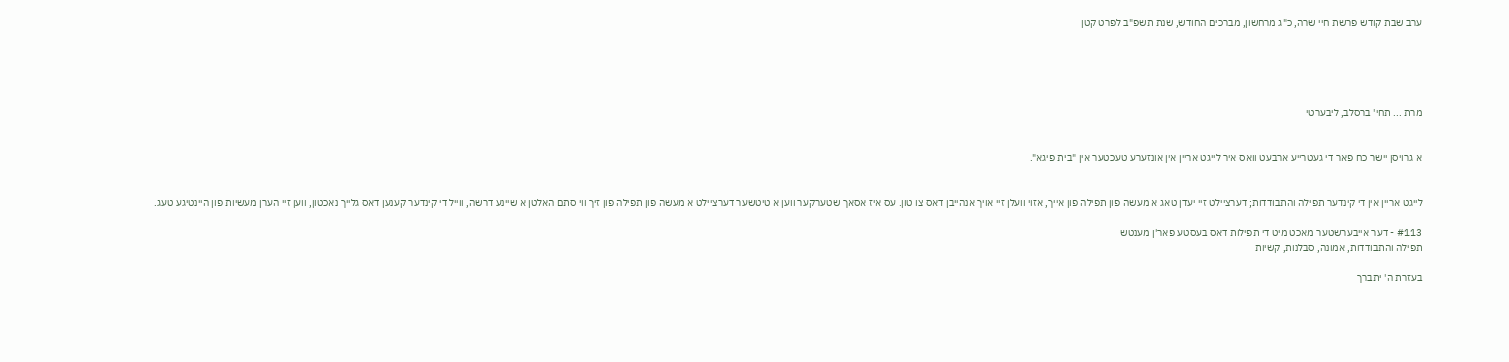ערב שבת קודש פרשת חיי שרה, כ"ג מרחשון, מברכים החודש, שנת תשפ"ב לפרט קטן





מרת ... תחי' ברסלב, ליבערטי


א גרויסן יישר כח פאר די געטרייע ארבעט וואס איר לייגט אריין אין אונזערע טעכטער אין "בית פיגא".


לייגט אריין אין די קינדער תפילה והתבודדות; דערציילט זיי יעדן טאג א מעשה פון תפילה פון אייך, אזוי וועלן זיי אויך אנהייבן דאס צו טון. עס איז אסאך שטערקער ווען א טיטשער דערציילט א מעשה פון תפילה פון זיך ווי סתם האלטן א שיינע דרשה, ווייל די קינדער קענען דאס גלייך נאכטון, ווען זיי הערן מעשיות פון היינטיגע טעג.

#113 - דער אייבערשטער מאכט מיט די תפילות דאס בעסטע פאר'ן מענטש
תפילה והתבודדות, אמונה, סבלנות, קשיות

בעזרת ה' יתברך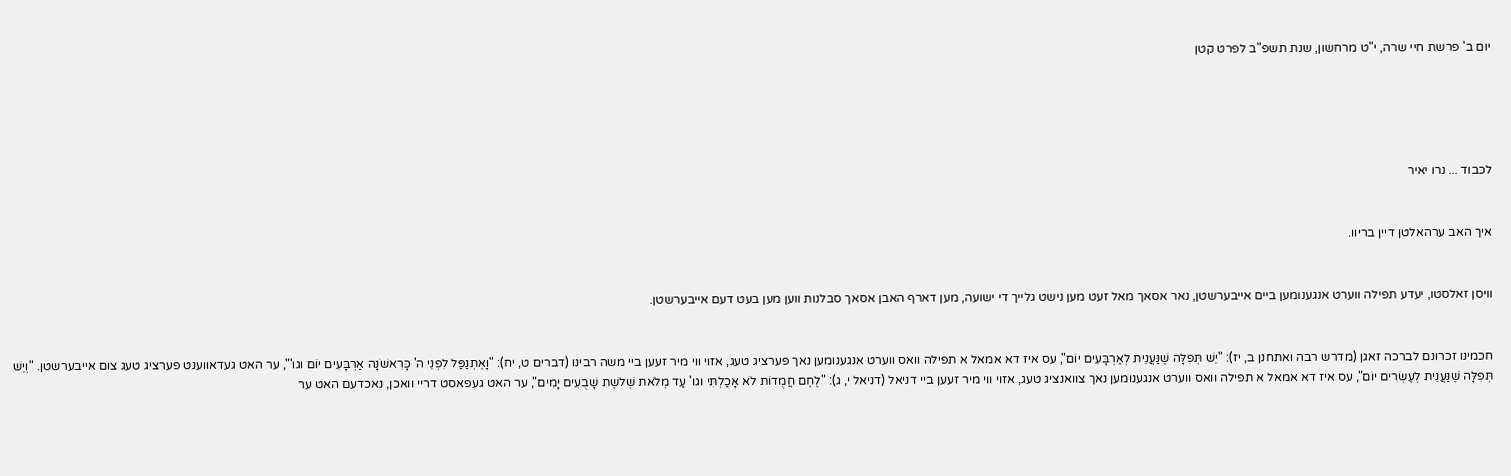יום ב' פרשת חיי שרה, י"ט מרחשון, שנת תשפ"ב לפרט קטן





לכבוד ... נרו יאיר


איך האב ערהאלטן דיין בריוו.


וויסן זאלסטו, יעדע תפילה ווערט אנגענומען ביים אייבערשטן, נאר אסאך מאל זעט מען נישט גלייך די ישועה, מען דארף האבן אסאך סבלנות ווען מען בעט דעם אייבערשטן.


חכמינו זכרונם לברכה זאגן (מדרש רבה ואתחנן ב, יז): "יֵשׁ תְּפִלָּה שֶׁנַּעֲנֵית לְאַרְבָּעִים יוֹם", עס איז דא אמאל א תפילה וואס ווערט אנגענומען נאך פערציג טעג, אזוי ווי מיר זעען ביי משה רבינו (דברים ט, יח): "וָאֶתְנַפַּל לִפְנֵי ה' כָּרִאשֹׁנָה אַרְבָּעִים יוֹם וגו'", ער האט געדאווענט פערציג טעג צום אייבערשטן. "וְיֵשׁ תְּפִלָּה שֶׁנַּעֲנֵית לְעֶשְׂרִים יוֹם", עס איז דא אמאל א תפילה וואס ווערט אנגענומען נאך צוואנציג טעג, אזוי ווי מיר זעען ביי דניאל (דניאל י, ג): "לֶחֶם חֲמֻדוֹת לֹא אָכַלְתִּי וגו' עַד מְלֹאת שְׁלשֶׁת שָׁבֻעִים יָמִים", ער האט געפאסט דריי וואכן, נאכדעם האט ער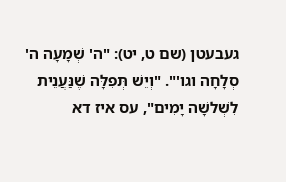געבעטן (שם ט, יט): "ה' שְׁמָעָה ה' סְלָחָה וגו'". "וְיֵשׁ תְּפִלָּה שֶׁנַּעֲנֵית לִשְׁלשָׁה יָמִים", עס איז דא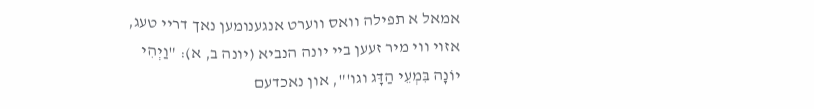אמאל א תפילה וואס ווערט אנגענומען נאך דריי טעג, אזוי ווי מיר זעען ביי יונה הנביא (יונה ב, א): "וַיְהִי יוֹנָה בִּמְעֵי הַדָּג וגו'", און נאכדעם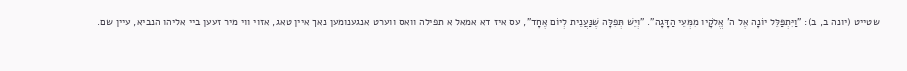שטייט (יונה ב, ב): "וַיִּתְפַּלֵּל יוֹנָה אֶל ה' אֱלֹקָיו מִמְּעֵי הַדָּגָה". "וְיֵשׁ תְּפִלָּה שֶׁנַּעֲנֵית לְיוֹם אֶחָד", עס איז דא אמאל א תפילה וואס ווערט אנגענומען נאך איין טאג, אזוי ווי מיר זעען ביי אליהו הנביא, עיין שם.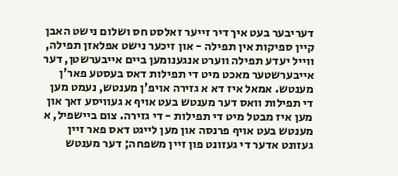דעריבער בעט איך דיר זייער זאלסט חס ושלום נישט האבן קיין ספיקות אין תפילה - און זיכער נישט אפלאזן תפילה, ווייל יעדע תפילה ווערט אנגענומען ביים אייבערשטן, דער אייבערשטער מאכט מיט די תפילות דאס בעסטע פאר'ן מענטש. אמאל איז דא א גזירה אויפ'ן מענטש, נעמט מען די תפילות וואס דער מענטש בעט אויף א געוויסע זאך און מען איז מבטל מיט די תפילות - די גזירה. צום ביישפיל, א מענטש בעט אויף פרנסה און מען לייגט דאס פאר זיין געזונט אדער די געזונט פון זיין משפחה; דער מענטש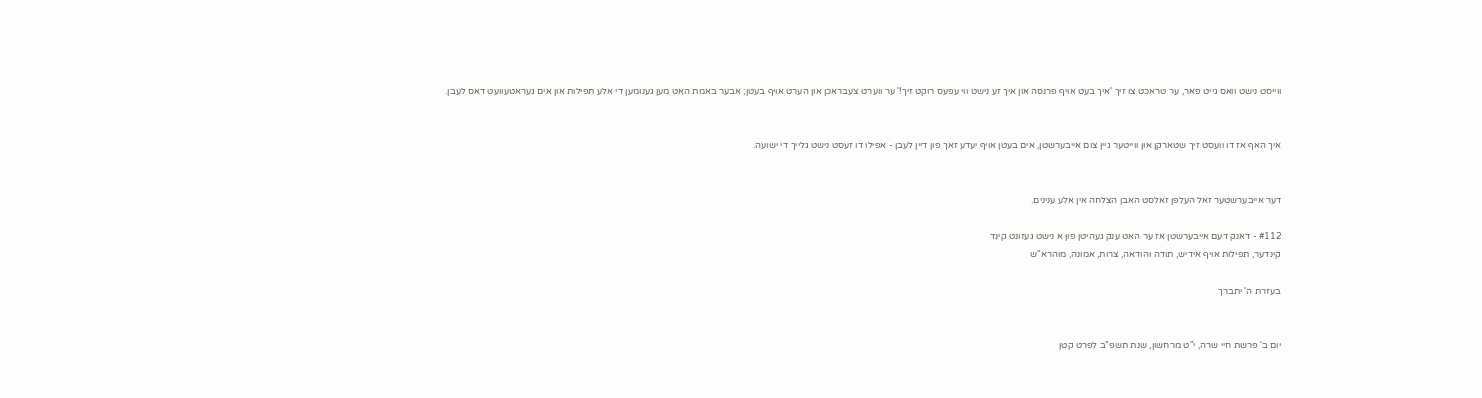ווייסט נישט וואס גייט פאר, ער טראכט צו זיך 'איך בעט אויף פרנסה און איך זע נישט ווי עפעס רוקט זיך!' ער ווערט צעבראכן און הערט אויף בעטן; אבער באמת האט מען גענומען די אלע תפילות און אים געראטעוועט דאס לעבן.


איך האף אז דו וועסט זיך שטארקן און ווייטער גיין צום אייבערשטן, אים בעטן אויף יעדע זאך פון דיין לעבן - אפילו דו זעסט נישט גלייך די ישועה.


דער אייבערשטער זאל העלפן זאלסט האבן הצלחה אין אלע ענינים.

#112 - דאנק דעם אייבערשטן אז ער האט ענק געהיטן פון א נישט געזונט קינד
קינדער, תפילות אויף אידיש, תודה והודאה, צרות, אמונה, מוהרא"ש

בעזרת ה' יתברך


יום ב' פרשת חיי שרה, י"ט מרחשון, שנת תשפ"ב לפרט קטן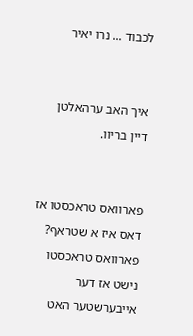לכבוד ... נרו יאיר


איך האב ערהאלטן דיין בריוו.


פארוואס טראכסטו אז דאס איז א שטראף? פארוואס טראכסטו נישט אז דער אייבערשטער האט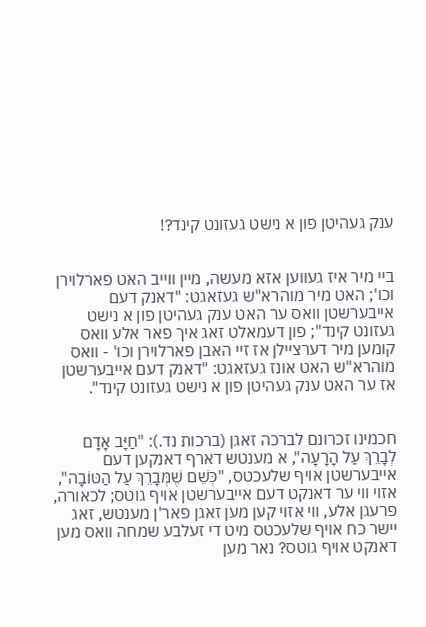ענק געהיטן פון א נישט געזונט קינד?!


ביי מיר איז געווען אזא מעשה, מיין ווייב האט פארלוירן וכו'; האט מיר מוהרא"ש געזאגט: "דאנק דעם אייבערשטן וואס ער האט ענק געהיטן פון א נישט געזונט קינד"; פון דעמאלט זאג איך פאר אלע וואס קומען מיר דערציילן אז זיי האבן פארלוירן וכו' - וואס מוהרא"ש האט אונז געזאגט: "דאנק דעם אייבערשטן אז ער האט ענק געהיטן פון א נישט געזונט קינד".


חכמינו זכרונם לברכה זאגן (ברכות נד.): "חַיָּב אָדָם לְבָרֵךְ עַל הָרָעָה", א מענטש דארף דאנקען דעם אייבערשטן אויף שלעכטס, "כְּשֵׁם שֶׁמְּבָרֵךְ עַל הַטּוֹבָה", אזוי ווי ער דאנקט דעם אייבערשטן אויף גוטס; לכאורה, פרעגן אלע, ווי אזוי קען מען זאגן פאר'ן מענטש, זאג יישר כח אויף שלעכטס מיט די זעלבע שמחה וואס מען דאנקט אויף גוטס? נאר מען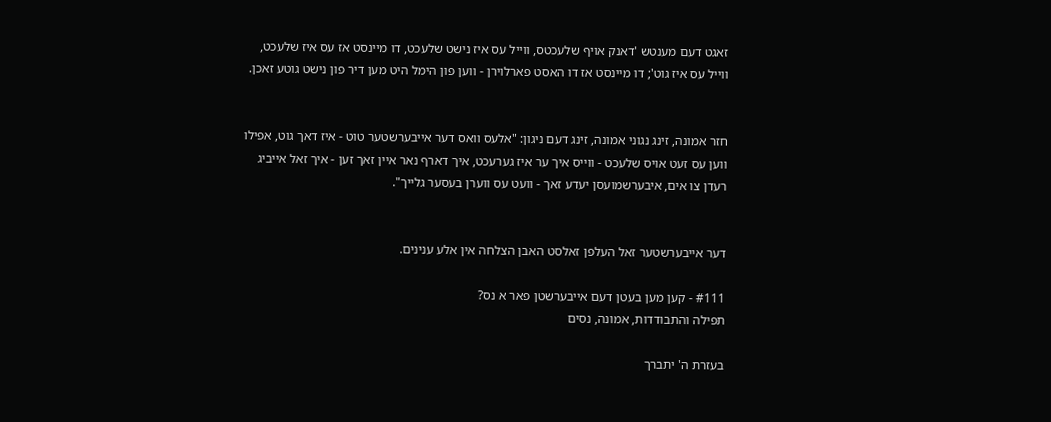זאגט דעם מענטש 'דאנק אויף שלעכטס, ווייל עס איז נישט שלעכט, דו מיינסט אז עס איז שלעכט, ווייל עס איז גוט'; דו מיינסט אז דו האסט פארלוירן - ווען פון הימל היט מען דיר פון נישט גוטע זאכן.


חזר אמונה, זינג נגוני אמונה, זינג דעם ניגון: "אלעס וואס דער אייבערשטער טוט - איז דאך גוט, אפילו ווען עס זעט אויס שלעכט - ווייס איך ער איז גערעכט, איך דארף נאר איין זאך זען - איך זאל אייביג רעדן צו אים, איבערשמועסן יעדע זאך - וועט עס ווערן בעסער גלייך".


דער אייבערשטער זאל העלפן זאלסט האבן הצלחה אין אלע ענינים.

#111 - קען מען בעטן דעם אייבערשטן פאר א נס?
תפילה והתבודדות, אמונה, נסים

בעזרת ה' יתברך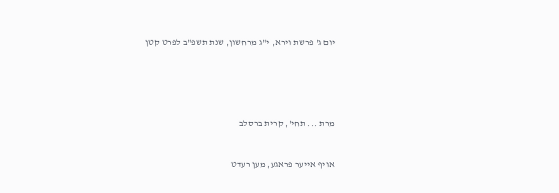יום ג' פרשת וירא, י"ג מרחשון, שנת תשפ"ב לפרט קטן





מרת ... תחי', קרית ברסלב


אויף אייער פראגע, מען רעדט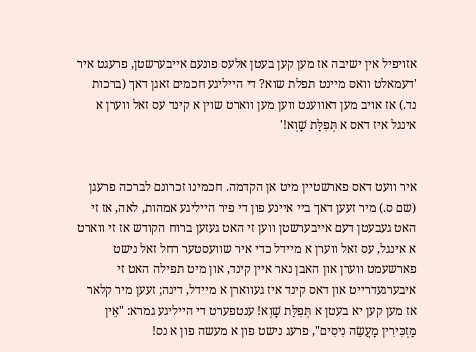אזויפיל אין ישיבה אז מען קען בעטן אלעס פונעם אייבערשטן, פרעגט איר 'דעמאלט וואס מיינט תפלת שוא? די הייליגע חכמים זאגן דאך (ברכות נד.) אז אויב מען דאווענט ווען מען ווארט שוין א קינד עס זאל ווערן א אינגל איז דאס א תְּפִלַּת שָׁוְא!'


איר וועט דאס פארשטיין מיט אן הקדמה. חכמינו זכרונם לברכה פרעגן (שם ס.) מיר זעען דאך ביי איינע פון די פיר הייליגע אמהות, לאה, אז זי האט געבעטן דעם אייבערשטן ווען זי האט געזען ברוח הקודש אז זי ווארט א אינגל, עס זאל ווערן א מיידל כדי איר שוועסטער רחל זאל נישט פארשעמט ווערן און האבן נאר איין קינד, און מיט תפילה האט זי איבערגעדרייט און דאס קינד איז געווארן א מיידל, דינה; זעען מיר קלאר אז מען קען יא בעטן א תְּפִלַּת שָׁוְא! ענטפערט די הייליגע גמרא: "אֵין מַזְכִּירִין מַעֲשֵׂה נִיסִים", פרעג נישט פון א מעשה פון א נס!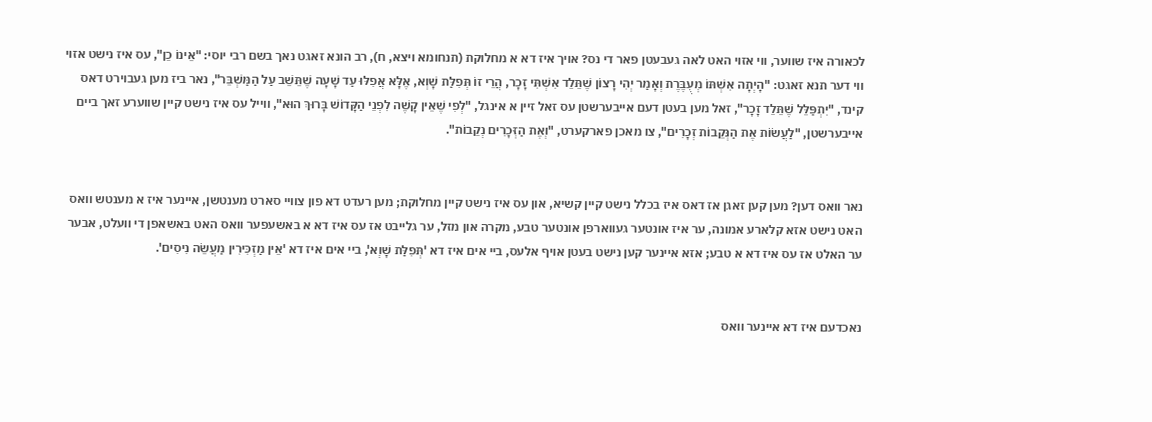לכאורה איז שווער, ווי אזוי האט לאה געבעטן פאר די נס? אויך איז דא א מחלוקת (תנחומא ויצא, ח), רב הונא זאגט נאך בשם רבי יוסי: "אֵינוֹ כֵן", עס איז נישט אזוי ווי דער תנא זאגט: "הָיְתָה אִשְׁתּוֹ מְעֻבֶּרֶת וְאָמַר יְהִי רָצוֹן שֶׁתֵּלֵד אִשְׁתִּי זָכָר, הֲרֵי זוֹ תְּפִלַּת שָׁוְא, אֶלָּא אֲפִלּוּ עַד שָׁעָה שֶׁתֵּשֵׁב עַל הַמַּשְׁבֵּר", נאר ביז מען געבוירט דאס קינד, "יִתְפַּלֵּל שֶׁתֵּלֵד זָכָר", זאל מען בעטן דעם אייבערשטן עס זאל זיין א אינגל, "לְפִי שֶׁאֵין קָשֶׁה לִפְנֵי הַקָּדוֹשׁ בָּרוּךְ הוּא", ווייל עס איז נישט קיין שווערע זאך ביים אייבערשטן, "לַעֲשׂוֹת אֶת הַנְּקֵבוֹת זְכָרִים", צו מאכן פארקערט, "וְאֶת הַזְּכָרִים נְקֵבוֹת".


נאר וואס דען? מען קען זאגן אז דאס איז בכלל נישט קיין קשיא, און עס איז נישט קיין מחלוקת; מען רעדט דא פון צוויי סארט מענטשן, איינער איז א מענטש וואס האט נישט אזא קלארע אמונה, ער איז אונטער געווארפן אונטער טבע, מקרה און מזל, ער גלייבט אז עס איז דא א באשעפער וואס האט באשאפן די וועלט, אבער ער האלט אז עס איז דא א טבע; אזא איינער קען נישט בעטן אויף אלעס, ביי אים איז דא 'תְּפִלַּת שָׁוְא', ביי אים איז דא 'אֵין מַזְכִּירִין מַעֲשֵׂה נִיסִים'.


נאכדעם איז דא איינער וואס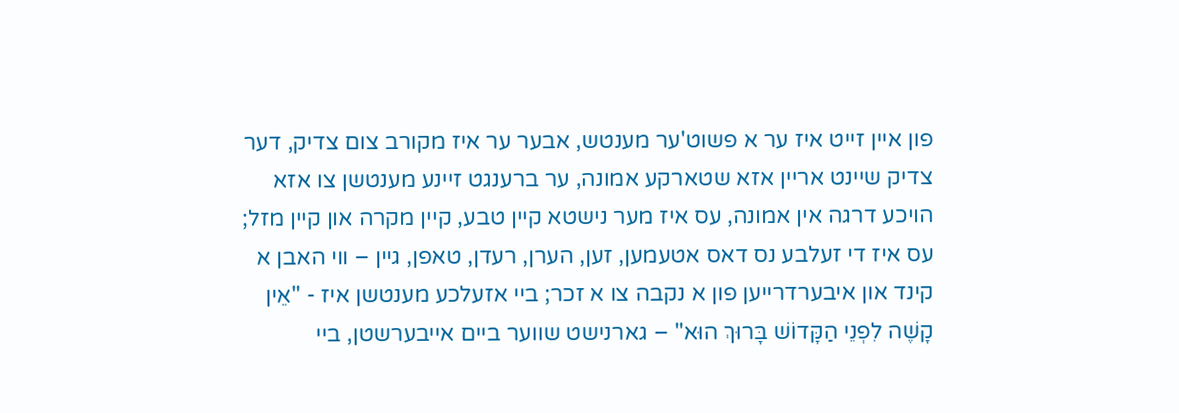פון איין זייט איז ער א פשוט'ער מענטש, אבער ער איז מקורב צום צדיק, דער צדיק שיינט אריין אזא שטארקע אמונה, ער ברענגט זיינע מענטשן צו אזא הויכע דרגה אין אמונה, עס איז מער נישטא קיין טבע, קיין מקרה און קיין מזל; עס איז די זעלבע נס דאס אטעמען, זען, הערן, רעדן, טאפן, גיין – ווי האבן א קינד און איבערדרייען פון א נקבה צו א זכר; ביי אזעלכע מענטשן איז - "אֵין קָשֶׁה לִפְנֵי הַקָּדוֹשׁ בָּרוּךְ הוּא" – גארנישט שווער ביים אייבערשטן, ביי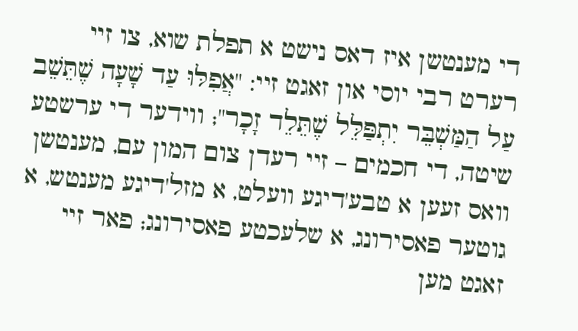די מענטשן איז דאס נישט א תפלת שוא, צו זיי רערט רבי יוסי און זאגט זיי: "אֲפִלּוּ עַד שָׁעָה שֶׁתֵּשֵׁב עַל הַמַּשְׁבֵּר יִתְפַּלֵּל שֶׁתֵּלֵד זָכָר"; ווידער די ערשטע שיטה, די חכמים – זיי רעדן צום המון עם, מענטשן וואס זעען א טבע'דיגע וועלט, א מזל'דיגע מענטש, א גוטער פאסירונג, א שלעכטע פאסירונג; פאר זיי זאגט מען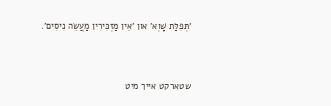'תְּפִלַּת שָׁוְא' און 'אֵין מַזְכִּירִין מַעֲשֵׂה נִיסִים'.


שטארקט אייך מיט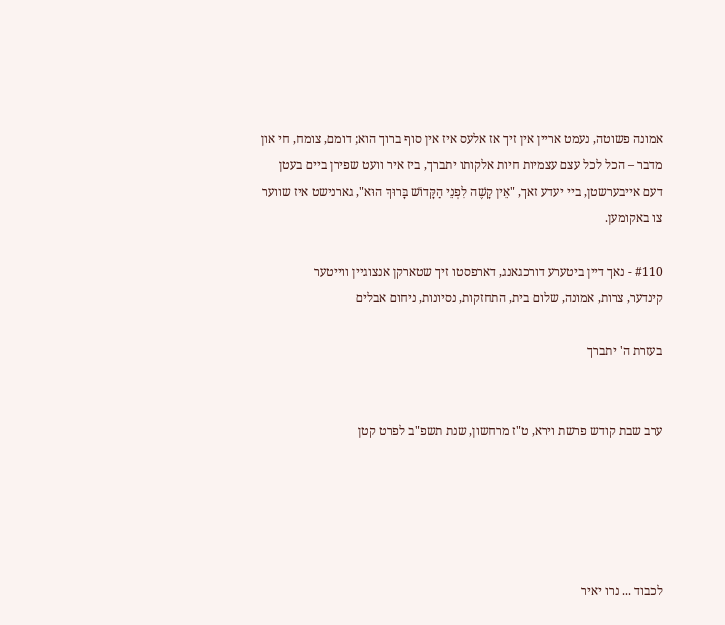אמונה פשוטה, נעמט אריין אין זיך אז אלעס איז אין סוף ברוך הוא; דומם, צומח, חי און מדבר – הכל לכל עצם עצמיות חיות אלקותו יתברך, ביז איר וועט שפירן ביים בעטן דעם אייבערשטן, ביי יעדע זאך, "אֵין קָשֶׁה לִפְנֵי הַקָּדוֹשׁ בָּרוּךְ הוּא", גארנישט איז שווער צו באקומען.

#110 - נאך דיין ביטערע דורכגאנג, דארפסטו זיך שטארקן אנצוגיין ווייטער
קינדער, צרות, אמונה, שלום בית, התחזקות, נסיונות, ניחום אבלים

בעזרת ה' יתברך


ערב שבת קודש פרשת וירא, ט"ז מרחשון, שנת תשפ"ב לפרט קטן





לכבוד ... נרו יאיר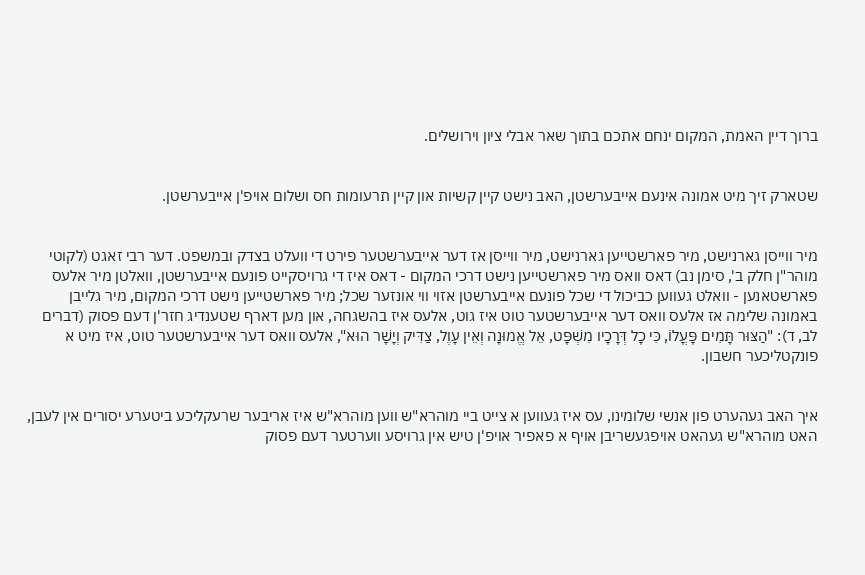ברוך דיין האמת, המקום ינחם אתכם בתוך שאר אבלי ציון וירושלים.


שטארק זיך מיט אמונה אינעם אייבערשטן, האב נישט קיין קשיות און קיין תרעומות חס ושלום אויפ'ן אייבערשטן.


מיר ווייסן גארנישט, מיר פארשטייען גארנישט, מיר ווייסן אז דער אייבערשטער פירט די וועלט בצדק ובמשפט. דער רבי זאגט (לקוטי מוהר"ן חלק ב', סימן נב) דאס וואס מיר פארשטייען נישט דרכי המקום - דאס איז די גרויסקייט פונעם אייבערשטן, וואלטן מיר אלעס פארשטאנען - וואלט געווען כביכול די שכל פונעם אייבערשטן אזוי ווי אונזער שכל; מיר פארשטייען נישט דרכי המקום, מיר גלייבן באמונה שלימה אז אלעס וואס דער אייבערשטער טוט איז גוט, אלעס איז בהשגחה, און מען דארף שטענדיג חזר'ן דעם פסוק (דברים לב, ד): "הַצּוּר תָּמִים פָּעֳלוֹ, כִּי כָל דְּרָכָיו מִשְׁפָּט, אֵל אֱמוּנָה וְאֵין עָוֶל, צַדִּיק וְיָשָׁר הוּא", אלעס וואס דער אייבערשטער טוט, איז מיט א פונקטליכער חשבון.


איך האב געהערט פון אנשי שלומינו, עס איז געווען א צייט ביי מוהרא"ש ווען מוהרא"ש איז אריבער שרעקליכע ביטערע יסורים אין לעבן, האט מוהרא"ש געהאט אויפגעשריבן אויף א פאפיר אויפ'ן טיש אין גרויסע ווערטער דעם פסוק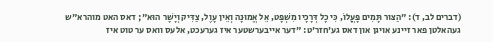(דברים לב, ד): "הַצּוּר תָּמִים פָּעֳלוֹ, כִּי כָל דְּרָכָיו מִשְׁפָּט, אֵל אֱמוּנָה וְאֵין עָוֶל, צַדִּיק וְיָשָׁר הוּא"; דאס האט מוהרא"ש געהאלטן פאר זיינע אויגן און דאס גע'חזר'ט: "דער אייבערשטער איז גערעכט, אלעס וואס ער טוט איז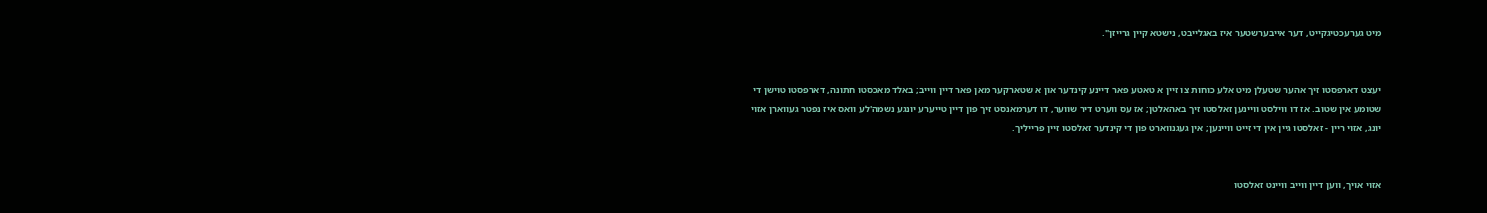מיט גערעכטיגקייט, דער אייבערשטער איז באגלייבט, נישטא קיין גרייזן".


יעצט דארפסטו זיך אהער שטעלן מיט אלע כוחות צו זיין א טאטע פאר דיינע קינדער און א שטארקער מאן פאר דיין ווייב; באלד מאכסטו חתונה, דארפסטו טוישן די שטומע אין שטוב. אז דו ווילסט וויינען זאלסטו זיך באהאלטן; אז עס ווערט דיר שווער, דו דערמאנסט זיך פון דיין טייערע יונגע נשמה'לע וואס איז נפטר געווארן אזוי יונג, אזוי ריין - זאלסטו גיין אין די זייט וויינען; אין געגנווארט פון די קינדער זאלסטו זיין פרייליך.


אזוי אויך, ווען דיין ווייב וויינט זאלסטו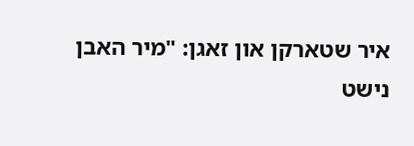איר שטארקן און זאגן: "מיר האבן נישט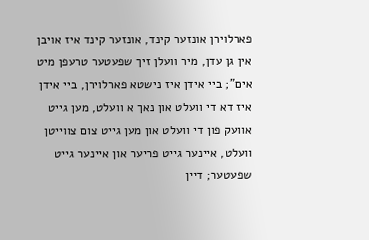פארלוירן אונזער קינד, אונזער קינד איז אויבן אין גן עדן, מיר וועלן זיך שפעטער טרעפן מיט אים"; ביי אידן איז נישטא פארלוירן, ביי אידן איז דא די וועלט און נאך א וועלט, מען גייט אוועק פון די וועלט און מען גייט צום צווייטן וועלט, איינער גייט פריער און איינער גייט שפעטער; דיין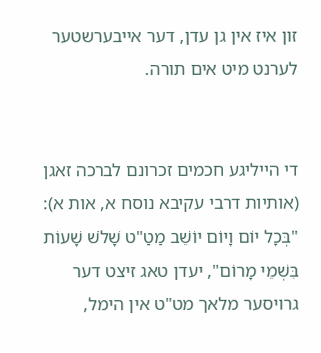זון איז אין גן עדן, דער אייבערשטער לערנט מיט אים תורה.


די הייליגע חכמים זכרונם לברכה זאגן (אותיות דרבי עקיבא נוסח א, אות א): "בְּכָל יוֹם וָיוֹם יוֹשֵׁב מַטַ"ט שָׁלֹשׁ שָׁעוֹת בִּשְׁמֵי מָרוֹם", יעדן טאג זיצט דער גרויסער מלאך מט"ט אין הימל,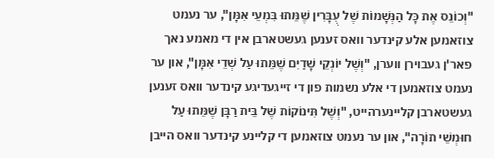"וְכוֹנֵס אֶת כָּל הַנְּשָׁמוֹת שֶׁל עֻבָּרִין שֶׁמֵּתוּ בִּמְעֵי אִמָּן", ער נעמט צוזאמען אלע קינדער וואס זענען געשטארבן אין די מאמע נאך פאר'ן געבוירן ווערן, "וְשֶׁל יוֹנְקֵי שָׁדַיִם שֶׁמֵּתוּ עַל שְׁדֵי אִמָּן", און ער נעמט צוזאמען די אלע נשמות פון די זייגעדיגע קינדער וואס זענען געשטארבן קליינערהייט, "וְשֶׁל תִּינוֹקוֹת שֶׁל בֵּית רַבָּן שֶׁמֵּתוּ עַל חוּמְשֵׁי תוֹרָה", און ער נעמט צוזאמען די קליינע קינדער וואס הייבן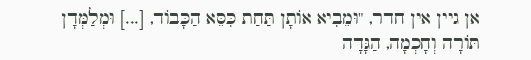אן גיין אין חדר, "וּמֵבִיא אוֹתָן תַּחַת כִּסֵּא הַכָּבוֹד, [...] וּמְלַמְּדָן תּוֹרָה וְחָכְמָה, הַגָּדָה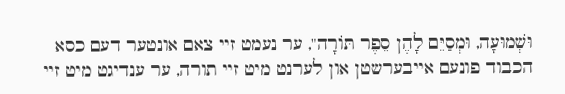וּשְׁמוּעָה, וּמְסַיֵּם לָהֶן סֵפֶר תּוֹרָה", ער נעמט זיי צאם אונטער דעם כסא הכבוד פונעם אייבערשטן און לערנט מיט זיי תורה, ער ענדיגט מיט זיי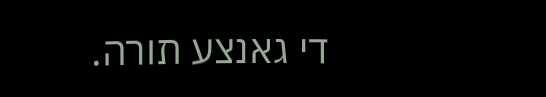די גאנצע תורה.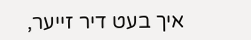איך בעט דיר זייער,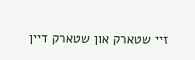זיי שטארק און שטארק דיין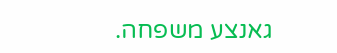גאנצע משפחה.